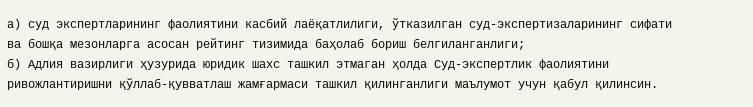а) суд экспертларининг фаолиятини касбий лаёқатлилиги, ўтказилган суд-экспертизаларининг сифати ва бошқа мезонларга асосан рейтинг тизимида баҳолаб бориш белгиланганлиги;
б) Адлия вазирлиги ҳузурида юридик шахс ташкил этмаган ҳолда Суд-экспертлик фаолиятини ривожлантиришни қўллаб-қувватлаш жамғармаси ташкил қилинганлиги маълумот учун қабул қилинсин.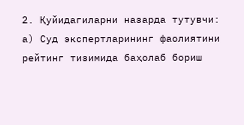2. Қуйидагиларни назарда тутувчи:
а) Суд экспертларининг фаолиятини рейтинг тизимида баҳолаб бориш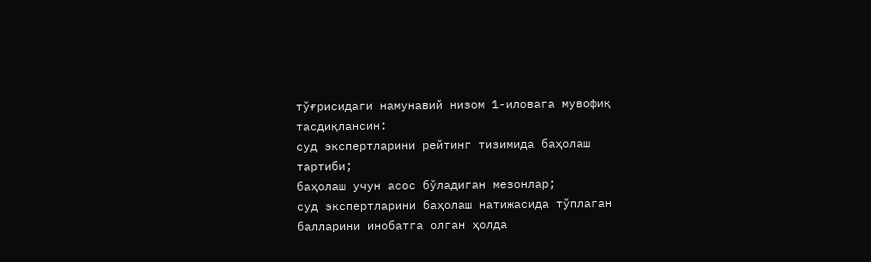тўғрисидаги намунавий низом 1-иловага мувофиқ тасдиқлансин:
суд экспертларини рейтинг тизимида баҳолаш тартиби;
баҳолаш учун асос бўладиган мезонлар;
суд экспертларини баҳолаш натижасида тўплаган балларини инобатга олган ҳолда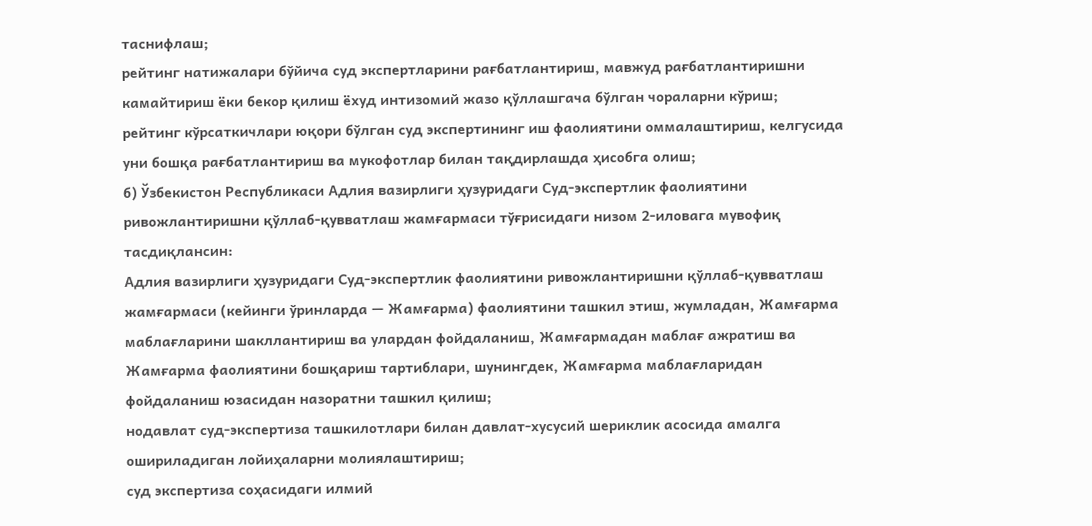таснифлаш;
рейтинг натижалари бўйича суд экспертларини рағбатлантириш, мавжуд рағбатлантиришни камайтириш ёки бекор қилиш ёхуд интизомий жазо қўллашгача бўлган чораларни кўриш;
рейтинг кўрсаткичлари юқори бўлган суд экспертининг иш фаолиятини оммалаштириш, келгусида уни бошқа рағбатлантириш ва мукофотлар билан тақдирлашда ҳисобга олиш;
б) Ўзбекистон Республикаси Адлия вазирлиги ҳузуридаги Суд-экспертлик фаолиятини ривожлантиришни қўллаб-қувватлаш жамғармаси тўғрисидаги низом 2-иловага мувофиқ тасдиқлансин:
Адлия вазирлиги ҳузуридаги Суд-экспертлик фаолиятини ривожлантиришни қўллаб-қувватлаш жамғармаси (кейинги ўринларда — Жамғарма) фаолиятини ташкил этиш, жумладан, Жамғарма маблағларини шакллантириш ва улардан фойдаланиш, Жамғармадан маблағ ажратиш ва Жамғарма фаолиятини бошқариш тартиблари, шунингдек, Жамғарма маблағларидан фойдаланиш юзасидан назоратни ташкил қилиш;
нодавлат суд-экспертиза ташкилотлари билан давлат-хусусий шериклик асосида амалга ошириладиган лойиҳаларни молиялаштириш;
суд экспертиза соҳасидаги илмий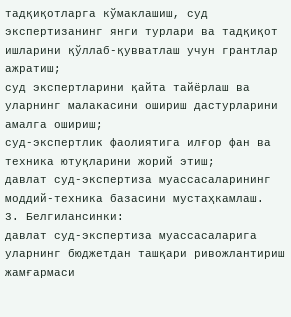тадқиқотларга кўмаклашиш, суд экспертизанинг янги турлари ва тадқиқот ишларини қўллаб-қувватлаш учун грантлар ажратиш;
суд экспертларини қайта тайёрлаш ва уларнинг малакасини ошириш дастурларини амалга ошириш;
суд-экспертлик фаолиятига илғор фан ва техника ютуқларини жорий этиш;
давлат суд-экспертиза муассасаларининг моддий-техника базасини мустаҳкамлаш.
3. Белгилансинки:
давлат суд-экспертиза муассасаларига уларнинг бюджетдан ташқари ривожлантириш жамғармаси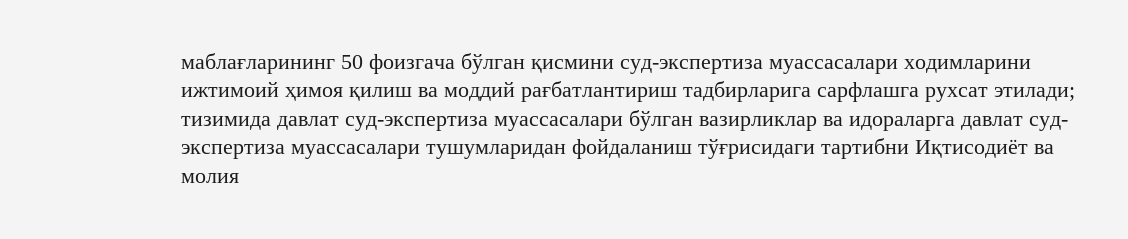маблағларининг 50 фоизгача бўлган қисмини суд-экспертиза муассасалари ходимларини ижтимоий ҳимоя қилиш ва моддий рағбатлантириш тадбирларига сарфлашга рухсат этилади;
тизимида давлат суд-экспертиза муассасалари бўлган вазирликлар ва идораларга давлат суд-экспертиза муассасалари тушумларидан фойдаланиш тўғрисидаги тартибни Иқтисодиёт ва молия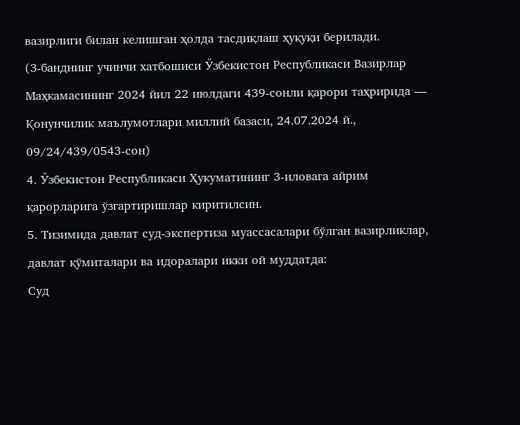вазирлиги билан келишган ҳолда тасдиқлаш ҳуқуқи берилади.
(3-банднинг учинчи хатбошиси Ўзбекистон Республикаси Вазирлар Маҳкамасининг 2024 йил 22 июлдаги 439-сонли қарори таҳририда — Қонунчилик маълумотлари миллий базаси, 24.07.2024 й., 09/24/439/0543-сон)
4. Ўзбекистон Республикаси Ҳукуматининг 3-иловага айрим қарорларига ўзгартиришлар киритилсин.
5. Тизимида давлат суд-экспертиза муассасалари бўлган вазирликлар, давлат қўмиталари ва идоралари икки ой муддатда:
Суд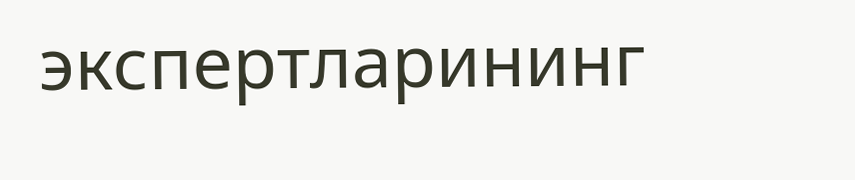экспертларининг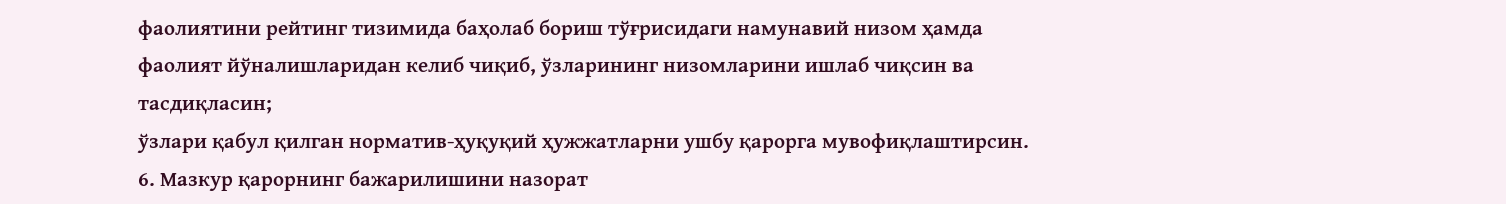фаолиятини рейтинг тизимида баҳолаб бориш тўғрисидаги намунавий низом ҳамда фаолият йўналишларидан келиб чиқиб, ўзларининг низомларини ишлаб чиқсин ва тасдиқласин;
ўзлари қабул қилган норматив-ҳуқуқий ҳужжатларни ушбу қарорга мувофиқлаштирсин.
6. Мазкур қарорнинг бажарилишини назорат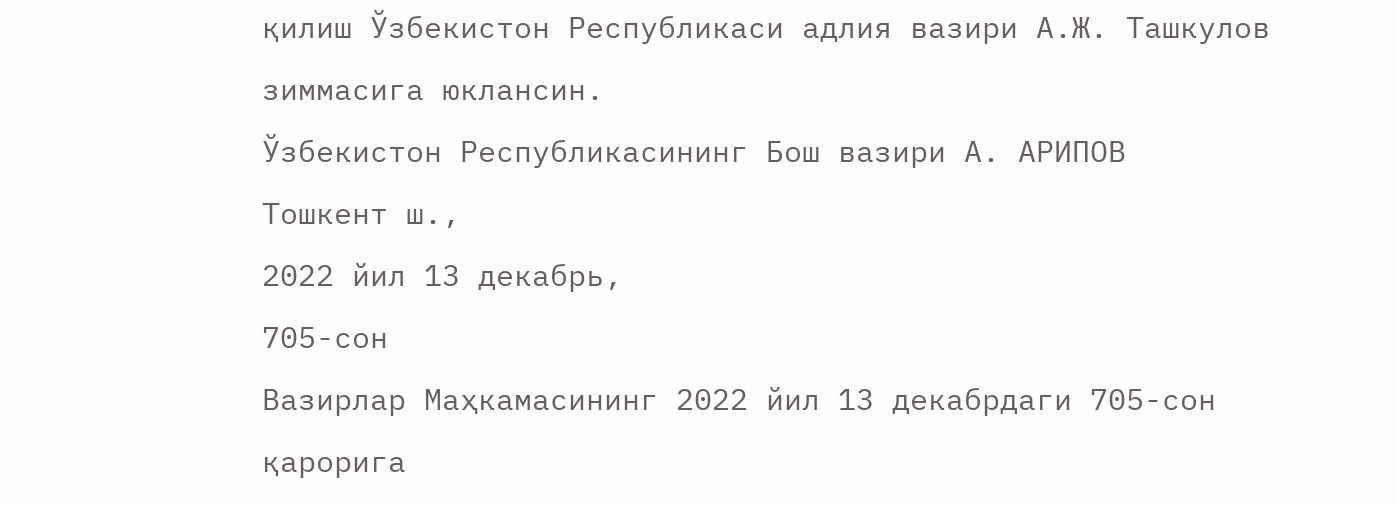қилиш Ўзбекистон Республикаси адлия вазири А.Ж. Ташкулов зиммасига юклансин.
Ўзбекистон Республикасининг Бош вазири А. АРИПОВ
Тошкент ш.,
2022 йил 13 декабрь,
705-сон
Вазирлар Маҳкамасининг 2022 йил 13 декабрдаги 705-сон қарорига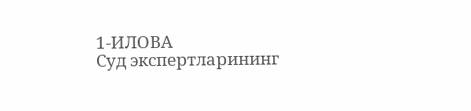1-ИЛОВА
Суд экспертларининг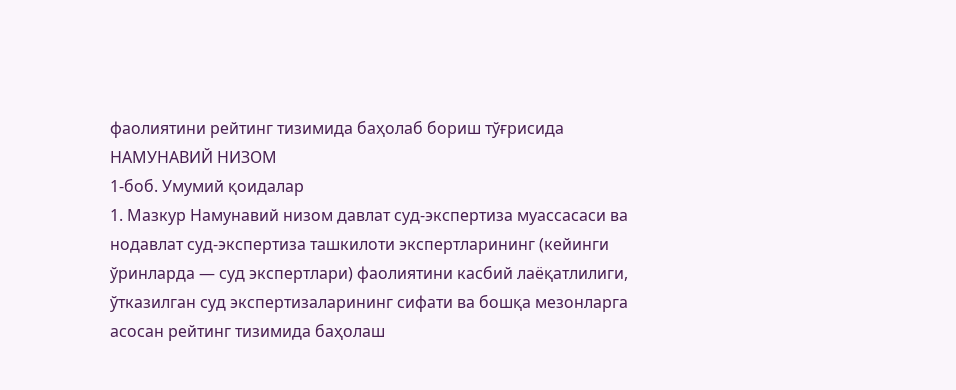фаолиятини рейтинг тизимида баҳолаб бориш тўғрисида
НАМУНАВИЙ НИЗОМ
1-боб. Умумий қоидалар
1. Мазкур Намунавий низом давлат суд-экспертиза муассасаси ва нодавлат суд-экспертиза ташкилоти экспертларининг (кейинги ўринларда — суд экспертлари) фаолиятини касбий лаёқатлилиги, ўтказилган суд экспертизаларининг сифати ва бошқа мезонларга асосан рейтинг тизимида баҳолаш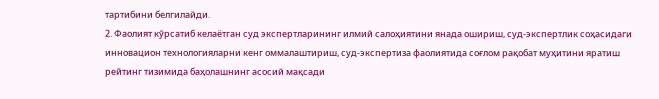тартибини белгилайди.
2. Фаолият кўрсатиб келаётган суд экспертларининг илмий салоҳиятини янада ошириш, суд-экспертлик соҳасидаги инновацион технологияларни кенг оммалаштириш, суд-экспертиза фаолиятида соғлом рақобат муҳитини яратиш рейтинг тизимида баҳолашнинг асосий мақсади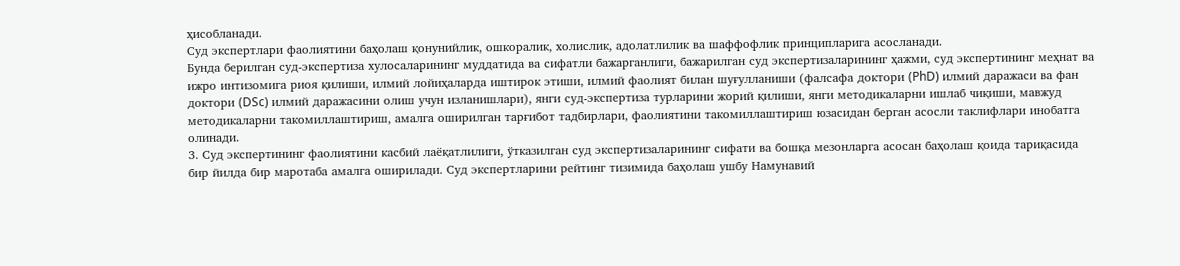ҳисобланади.
Суд экспертлари фаолиятини баҳолаш қонунийлик, ошкоралик, холислик, адолатлилик ва шаффофлик принципларига асосланади.
Бунда берилган суд-экспертиза хулосаларининг муддатида ва сифатли бажарганлиги, бажарилган суд экспертизаларининг ҳажми, суд экспертининг меҳнат ва ижро интизомига риоя қилиши, илмий лойиҳаларда иштирок этиши, илмий фаолият билан шуғулланиши (фалсафа доктори (PhD) илмий даражаси ва фан доктори (DSc) илмий даражасини олиш учун изланишлари), янги суд-экспертиза турларини жорий қилиши, янги методикаларни ишлаб чиқиши, мавжуд методикаларни такомиллаштириш, амалга оширилган тарғибот тадбирлари, фаолиятини такомиллаштириш юзасидан берган асосли таклифлари инобатга олинади.
3. Суд экспертининг фаолиятини касбий лаёқатлилиги, ўтказилган суд экспертизаларининг сифати ва бошқа мезонларга асосан баҳолаш қоида тариқасида бир йилда бир маротаба амалга оширилади. Суд экспертларини рейтинг тизимида баҳолаш ушбу Намунавий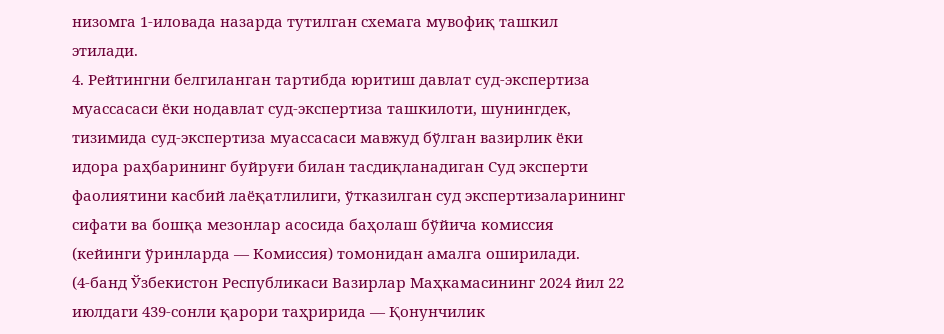низомга 1-иловада назарда тутилган схемага мувофиқ ташкил этилади.
4. Рейтингни белгиланган тартибда юритиш давлат суд-экспертиза муассасаси ёки нодавлат суд-экспертиза ташкилоти, шунингдек, тизимида суд-экспертиза муассасаси мавжуд бўлган вазирлик ёки идора раҳбарининг буйруғи билан тасдиқланадиган Суд эксперти фаолиятини касбий лаёқатлилиги, ўтказилган суд экспертизаларининг сифати ва бошқа мезонлар асосида баҳолаш бўйича комиссия (кейинги ўринларда — Комиссия) томонидан амалга оширилади.
(4-банд Ўзбекистон Республикаси Вазирлар Маҳкамасининг 2024 йил 22 июлдаги 439-сонли қарори таҳририда — Қонунчилик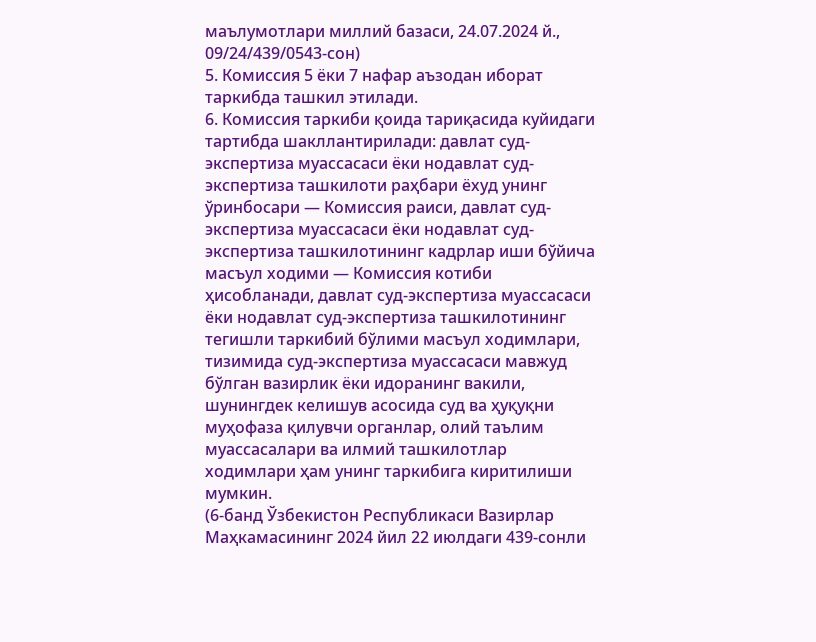маълумотлари миллий базаси, 24.07.2024 й., 09/24/439/0543-сон)
5. Комиссия 5 ёки 7 нафар аъзодан иборат таркибда ташкил этилади.
6. Комиссия таркиби қоида тариқасида куйидаги тартибда шакллантирилади: давлат суд-экспертиза муассасаси ёки нодавлат суд-экспертиза ташкилоти раҳбари ёхуд унинг ўринбосари — Комиссия раиси, давлат суд-экспертиза муассасаси ёки нодавлат суд-экспертиза ташкилотининг кадрлар иши бўйича масъул ходими — Комиссия котиби ҳисобланади, давлат суд-экспертиза муассасаси ёки нодавлат суд-экспертиза ташкилотининг тегишли таркибий бўлими масъул ходимлари, тизимида суд-экспертиза муассасаси мавжуд бўлган вазирлик ёки идоранинг вакили, шунингдек келишув асосида суд ва ҳуқуқни муҳофаза қилувчи органлар, олий таълим муассасалари ва илмий ташкилотлар ходимлари ҳам унинг таркибига киритилиши мумкин.
(6-банд Ўзбекистон Республикаси Вазирлар Маҳкамасининг 2024 йил 22 июлдаги 439-сонли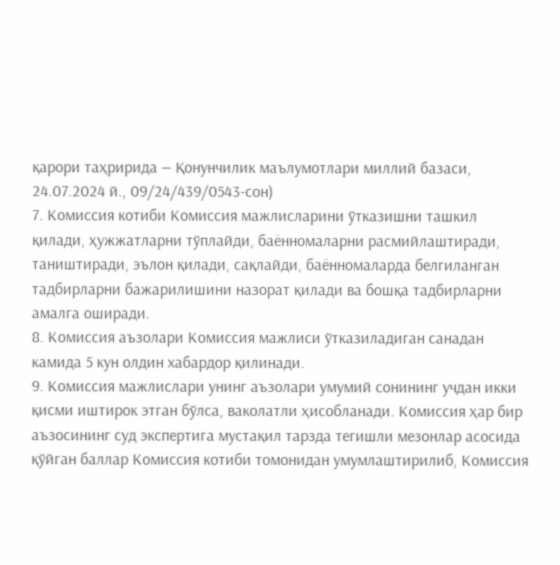қарори таҳририда — Қонунчилик маълумотлари миллий базаси, 24.07.2024 й., 09/24/439/0543-сон)
7. Комиссия котиби Комиссия мажлисларини ўтказишни ташкил қилади, ҳужжатларни тўплайди, баённомаларни расмийлаштиради, таништиради, эълон қилади, сақлайди, баённомаларда белгиланган тадбирларни бажарилишини назорат қилади ва бошқа тадбирларни амалга оширади.
8. Комиссия аъзолари Комиссия мажлиси ўтказиладиган санадан камида 5 кун олдин хабардор қилинади.
9. Комиссия мажлислари унинг аъзолари умумий сонининг учдан икки қисми иштирок этган бўлса, ваколатли ҳисобланади. Комиссия ҳар бир аъзосининг суд экспертига мустақил тарзда тегишли мезонлар асосида қўйган баллар Комиссия котиби томонидан умумлаштирилиб, Комиссия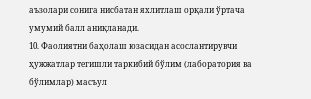аъзолари сонига нисбатан яхлитлаш орқали ўртача умумий балл аниқланади.
10. Фаолиятни баҳолаш юзасидан асослантирувчи ҳужжатлар тегишли таркибий бўлим (лаборатория ва бўлимлар) масъул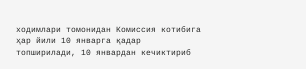ходимлари томонидан Комиссия котибига ҳар йили 10 январга қадар топширилади, 10 январдан кечиктириб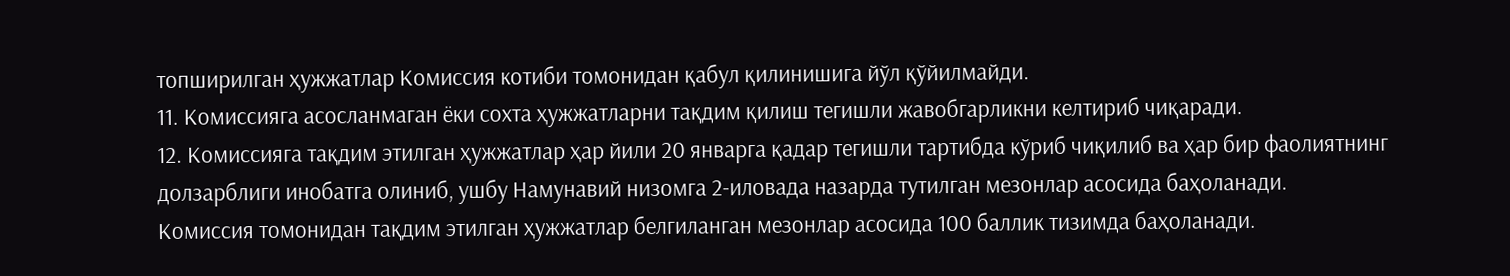топширилган ҳужжатлар Комиссия котиби томонидан қабул қилинишига йўл қўйилмайди.
11. Комиссияга асосланмаган ёки сохта ҳужжатларни тақдим қилиш тегишли жавобгарликни келтириб чиқаради.
12. Комиссияга тақдим этилган ҳужжатлар ҳар йили 20 январга қадар тегишли тартибда кўриб чиқилиб ва ҳар бир фаолиятнинг долзарблиги инобатга олиниб, ушбу Намунавий низомга 2-иловада назарда тутилган мезонлар асосида баҳоланади.
Комиссия томонидан тақдим этилган ҳужжатлар белгиланган мезонлар асосида 100 баллик тизимда баҳоланади.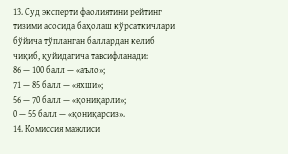13. Суд эксперти фаолиятини рейтинг тизими асосида баҳолаш кўрсаткичлари бўйича тўпланган баллардан келиб чиқиб, қуйидагича тавсифланади:
86 — 100 балл — «аъло»;
71 — 85 балл — «яхши»;
56 — 70 балл — «қониқарли»;
0 — 55 балл — «қониқарсиз».
14. Комиссия мажлиси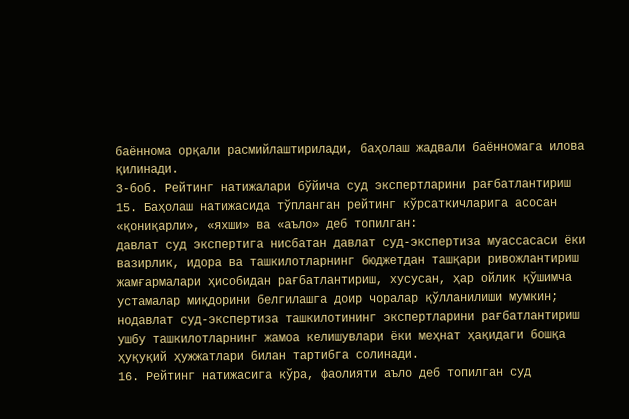баённома орқали расмийлаштирилади, баҳолаш жадвали баённомага илова қилинади.
3-боб. Рейтинг натижалари бўйича суд экспертларини рағбатлантириш
15. Баҳолаш натижасида тўпланган рейтинг кўрсаткичларига асосан «қониқарли», «яхши» ва «аъло» деб топилган:
давлат суд экспертига нисбатан давлат суд-экспертиза муассасаси ёки вазирлик, идора ва ташкилотларнинг бюджетдан ташқари ривожлантириш жамғармалари ҳисобидан рағбатлантириш, хусусан, ҳар ойлик қўшимча устамалар миқдорини белгилашга доир чоралар қўлланилиши мумкин;
нодавлат суд-экспертиза ташкилотининг экспертларини рағбатлантириш ушбу ташкилотларнинг жамоа келишувлари ёки меҳнат ҳақидаги бошқа ҳуқуқий ҳужжатлари билан тартибга солинади.
16. Рейтинг натижасига кўра, фаолияти аъло деб топилган суд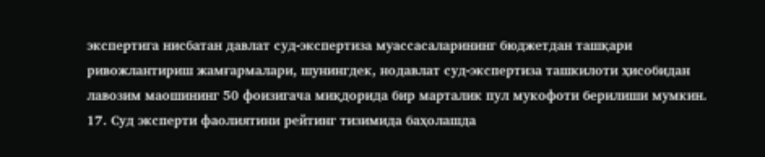экспертига нисбатан давлат суд-экспертиза муассасаларининг бюджетдан ташқари ривожлантириш жамғармалари, шунингдек, нодавлат суд-экспертиза ташкилоти ҳисобидан лавозим маошининг 50 фоизигача миқдорида бир марталик пул мукофоти берилиши мумкин.
17. Суд эксперти фаолиятини рейтинг тизимида баҳолашда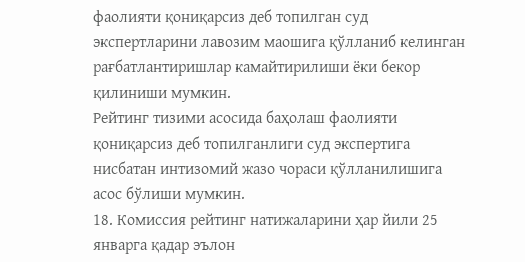фаолияти қониқарсиз деб топилган суд экспертларини лавозим маошига қўлланиб келинган рағбатлантиришлар камайтирилиши ёки бекор қилиниши мумкин.
Рейтинг тизими асосида баҳолаш фаолияти қониқарсиз деб топилганлиги суд экспертига нисбатан интизомий жазо чораси қўлланилишига асос бўлиши мумкин.
18. Комиссия рейтинг натижаларини ҳар йили 25 январга қадар эълон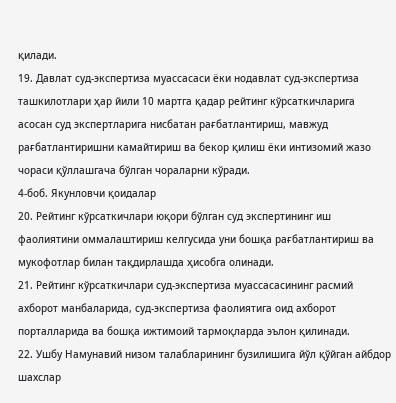қилади.
19. Давлат суд-экспертиза муассасаси ёки нодавлат суд-экспертиза ташкилотлари ҳар йили 10 мартга қадар рейтинг кўрсаткичларига асосан суд экспертларига нисбатан рағбатлантириш, мавжуд рағбатлантиришни камайтириш ва бекор қилиш ёки интизомий жазо чораси қўллашгача бўлган чораларни кўради.
4-боб. Якунловчи қоидалар
20. Рейтинг кўрсаткичлари юқори бўлган суд экспертининг иш фаолиятини оммалаштириш келгусида уни бошқа рағбатлантириш ва мукофотлар билан тақдирлашда ҳисобга олинади.
21. Рейтинг кўрсаткичлари суд-экспертиза муассасасининг расмий ахборот манбаларида, суд-экспертиза фаолиятига оид ахборот порталларида ва бошқа ижтимоий тармоқларда эълон қилинади.
22. Ушбу Намунавий низом талабларининг бузилишига йўл қўйган айбдор шахслар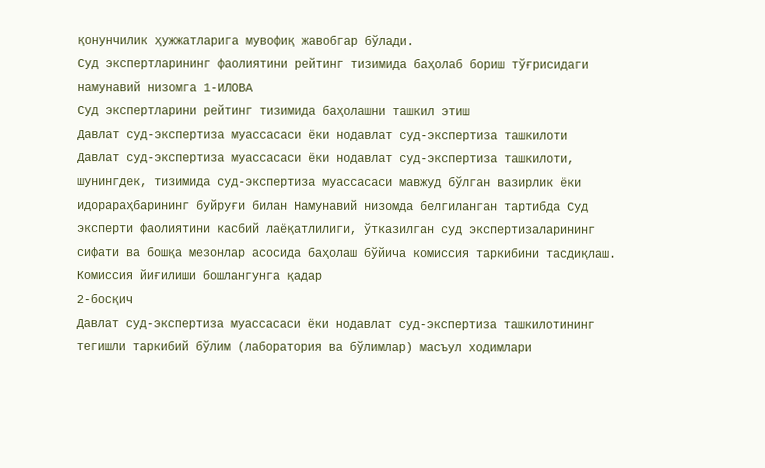қонунчилик ҳужжатларига мувофиқ жавобгар бўлади.
Суд экспертларининг фаолиятини рейтинг тизимида баҳолаб бориш тўғрисидаги намунавий низомга 1-ИЛОВА
Суд экспертларини рейтинг тизимида баҳолашни ташкил этиш
Давлат суд-экспертиза муассасаси ёки нодавлат суд-экспертиза ташкилоти
Давлат суд-экспертиза муассасаси ёки нодавлат суд-экспертиза ташкилоти, шунингдек, тизимида суд-экспертиза муассасаси мавжуд бўлган вазирлик ёки идорараҳбарининг буйруғи билан Намунавий низомда белгиланган тартибда Суд эксперти фаолиятини касбий лаёқатлилиги, ўтказилган суд экспертизаларининг сифати ва бошқа мезонлар асосида баҳолаш бўйича комиссия таркибини тасдиқлаш.
Комиссия йиғилиши бошлангунга қадар
2-босқич
Давлат суд-экспертиза муассасаси ёки нодавлат суд-экспертиза ташкилотининг тегишли таркибий бўлим (лаборатория ва бўлимлар) масъул ходимлари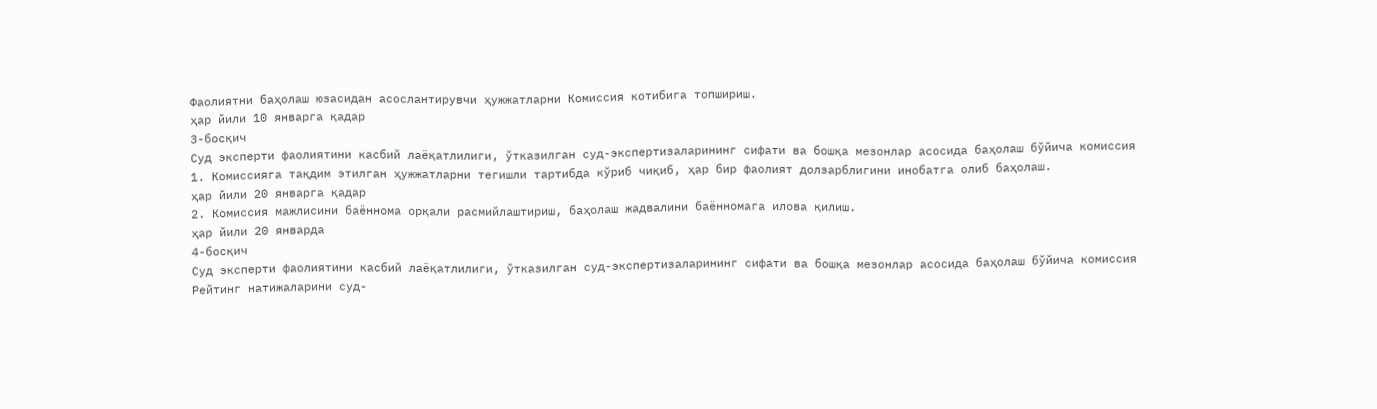Фаолиятни баҳолаш юзасидан асослантирувчи ҳужжатларни Комиссия котибига топшириш.
ҳар йили 10 январга қадар
3-босқич
Суд эксперти фаолиятини касбий лаёқатлилиги, ўтказилган суд-экспертизаларининг сифати ва бошқа мезонлар асосида баҳолаш бўйича комиссия
1. Комиссияга тақдим этилган ҳужжатларни тегишли тартибда кўриб чиқиб, ҳар бир фаолият долзарблигини инобатга олиб баҳолаш.
ҳар йили 20 январга қадар
2. Комиссия мажлисини баённома орқали расмийлаштириш, баҳолаш жадвалини баённомага илова қилиш.
ҳар йили 20 январда
4-босқич
Суд эксперти фаолиятини касбий лаёқатлилиги, ўтказилган суд-экспертизаларининг сифати ва бошқа мезонлар асосида баҳолаш бўйича комиссия
Рейтинг натижаларини суд-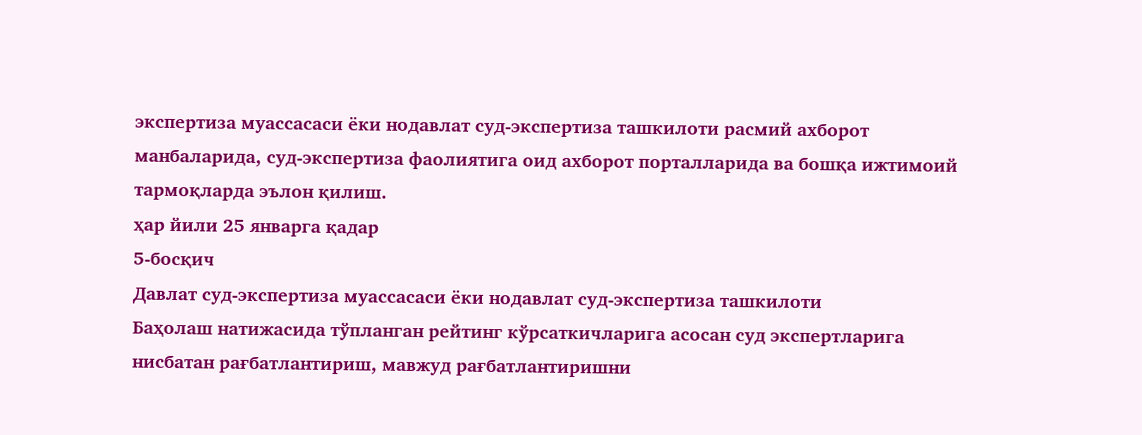экспертиза муассасаси ёки нодавлат суд-экспертиза ташкилоти расмий ахборот манбаларида, суд-экспертиза фаолиятига оид ахборот порталларида ва бошқа ижтимоий тармоқларда эълон қилиш.
ҳар йили 25 январга қадар
5-босқич
Давлат суд-экспертиза муассасаси ёки нодавлат суд-экспертиза ташкилоти
Баҳолаш натижасида тўпланган рейтинг кўрсаткичларига асосан суд экспертларига нисбатан рағбатлантириш, мавжуд рағбатлантиришни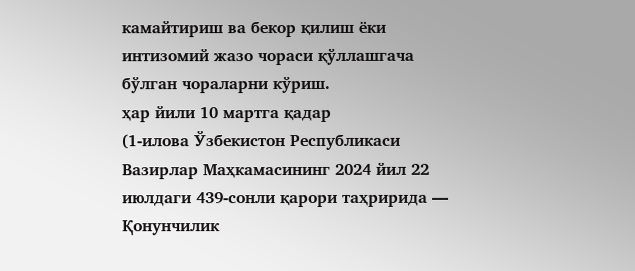камайтириш ва бекор қилиш ёки интизомий жазо чораси қўллашгача бўлган чораларни кўриш.
ҳар йили 10 мартга қадар
(1-илова Ўзбекистон Республикаси Вазирлар Маҳкамасининг 2024 йил 22 июлдаги 439-сонли қарори таҳририда — Қонунчилик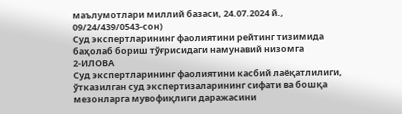маълумотлари миллий базаси, 24.07.2024 й., 09/24/439/0543-сон)
Суд экспертларининг фаолиятини рейтинг тизимида баҳолаб бориш тўғрисидаги намунавий низомга
2-ИЛОВА
Суд экспертларининг фаолиятини касбий лаёқатлилиги, ўтказилган суд экспертизаларининг сифати ва бошқа мезонларга мувофиқлиги даражасини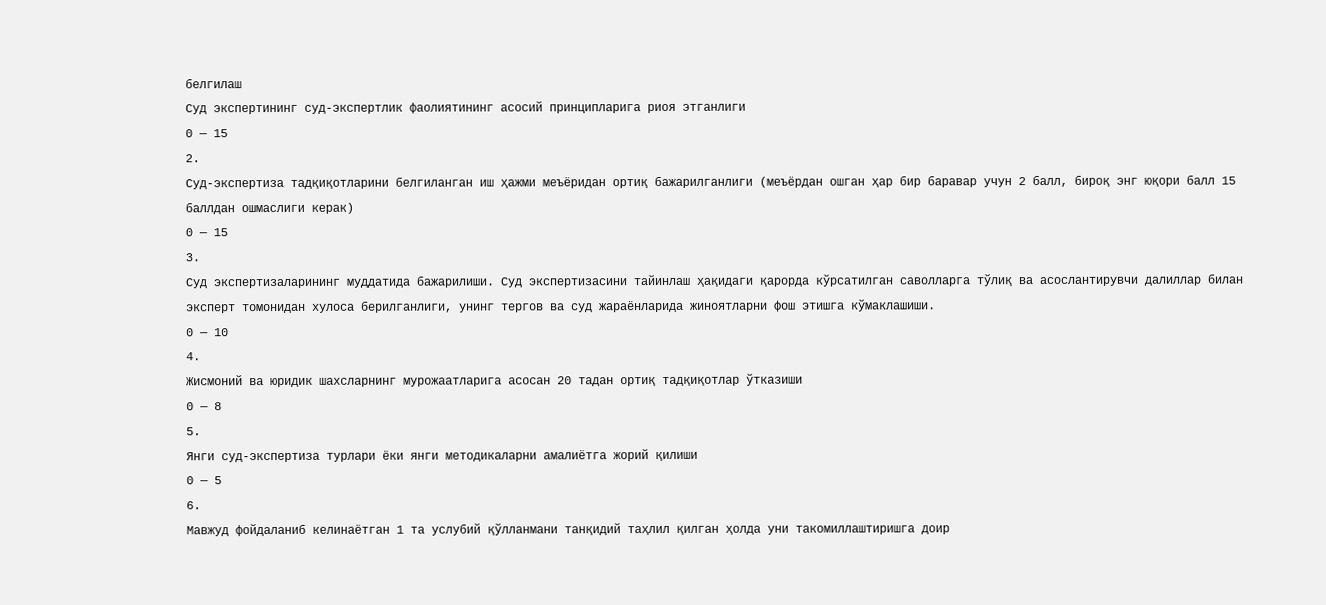белгилаш
Суд экспертининг суд-экспертлик фаолиятининг асосий принципларига риоя этганлиги
0 — 15
2.
Суд-экспертиза тадқиқотларини белгиланган иш ҳажми меъёридан ортиқ бажарилганлиги (меъёрдан ошган ҳар бир баравар учун 2 балл, бироқ энг юқори балл 15 баллдан ошмаслиги керак)
0 — 15
3.
Суд экспертизаларининг муддатида бажарилиши. Суд экспертизасини тайинлаш ҳақидаги қарорда кўрсатилган саволларга тўлиқ ва асослантирувчи далиллар билан эксперт томонидан хулоса берилганлиги, унинг тергов ва суд жараёнларида жиноятларни фош этишга кўмаклашиши.
0 — 10
4.
Жисмоний ва юридик шахсларнинг мурожаатларига асосан 20 тадан ортиқ тадқиқотлар ўтказиши
0 — 8
5.
Янги суд-экспертиза турлари ёки янги методикаларни амалиётга жорий қилиши
0 — 5
6.
Мавжуд фойдаланиб келинаётган 1 та услубий қўлланмани танқидий таҳлил қилган ҳолда уни такомиллаштиришга доир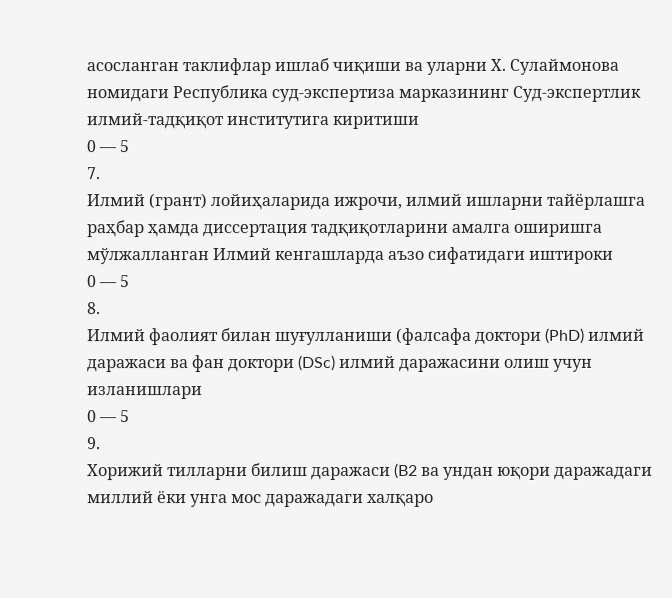асосланган таклифлар ишлаб чиқиши ва уларни Х. Сулаймонова номидаги Республика суд-экспертиза марказининг Суд-экспертлик илмий-тадқиқот институтига киритиши
0 — 5
7.
Илмий (грант) лойиҳаларида ижрочи, илмий ишларни тайёрлашга раҳбар ҳамда диссертация тадқиқотларини амалга оширишга мўлжалланган Илмий кенгашларда аъзо сифатидаги иштироки
0 — 5
8.
Илмий фаолият билан шуғулланиши (фалсафа доктори (PhD) илмий даражаси ва фан доктори (DSc) илмий даражасини олиш учун изланишлари
0 — 5
9.
Хорижий тилларни билиш даражаси (B2 ва ундан юқори даражадаги миллий ёки унга мос даражадаги халқаро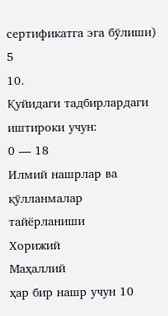сертификатга эга бўлиши)
5
10.
Қуйидаги тадбирлардаги иштироки учун:
0 — 18
Илмий нашрлар ва қўлланмалар тайёрланиши
Хорижий
Маҳаллий
ҳар бир нашр учун 10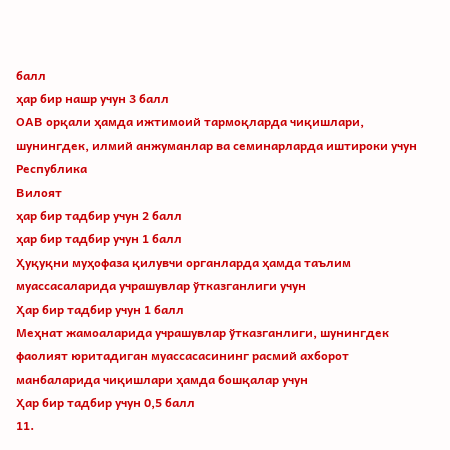балл
ҳар бир нашр учун 3 балл
ОАВ орқали ҳамда ижтимоий тармоқларда чиқишлари, шунингдек, илмий анжуманлар ва семинарларда иштироки учун
Республика
Вилоят
ҳар бир тадбир учун 2 балл
ҳар бир тадбир учун 1 балл
Ҳуқуқни муҳофаза қилувчи органларда ҳамда таълим муассасаларида учрашувлар ўтказганлиги учун
Ҳар бир тадбир учун 1 балл
Меҳнат жамоаларида учрашувлар ўтказганлиги, шунингдек фаолият юритадиган муассасасининг расмий ахборот манбаларида чиқишлари ҳамда бошқалар учун
Ҳар бир тадбир учун 0,5 балл
11.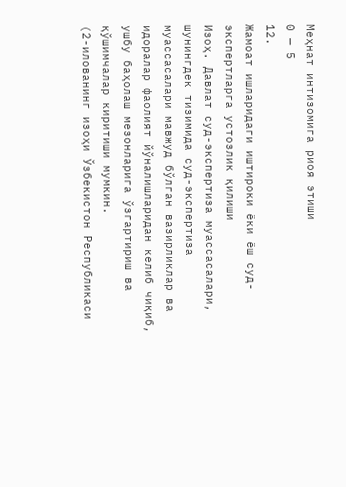Меҳнат интизомига риоя этиши
0 — 5
12.
Жамоат ишларидаги иштироки ёки ёш суд-экспертларга устозлик қилиши
Изоҳ. Давлат суд-экспертиза муассасалари, шунингдек тизимида суд-экспертиза муассасалари мавжуд бўлган вазирликлар ва идоралар фаолият йўналишларидан келиб чиқиб, ушбу баҳолаш мезонларига ўзгартириш ва қўшимчалар киритиши мумкин.
(2-илованинг изоҳи Ўзбекистон Республикаси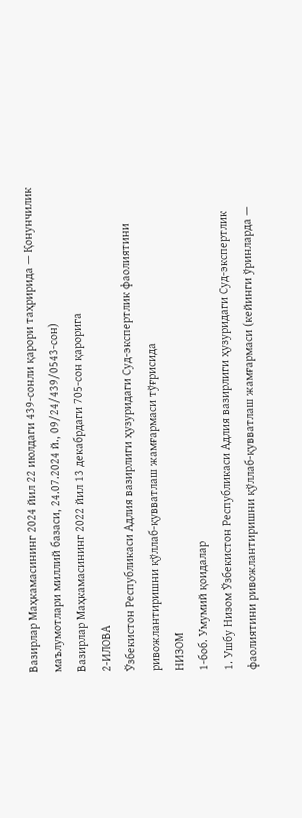Вазирлар Маҳкамасининг 2024 йил 22 июлдаги 439-сонли қарори таҳририда — Қонунчилик маълумотлари миллий базаси, 24.07.2024 й., 09/24/439/0543-сон)
Вазирлар Маҳкамасининг 2022 йил 13 декабрдаги 705-сон қарорига
2-ИЛОВА
Ўзбекистон Республикаси Адлия вазирлиги ҳузуридаги Суд-экспертлик фаолиятини ривожлантиришни қўллаб-қувватлаш жамғармаси тўғрисида
НИЗОМ
1-боб. Умумий қоидалар
1. Ушбу Низом Ўзбекистон Республикаси Адлия вазирлиги ҳузуридаги Суд-экспертлик фаолиятини ривожлантиришни қўллаб-қувватлаш жамғармаси (кейинги ўринларда —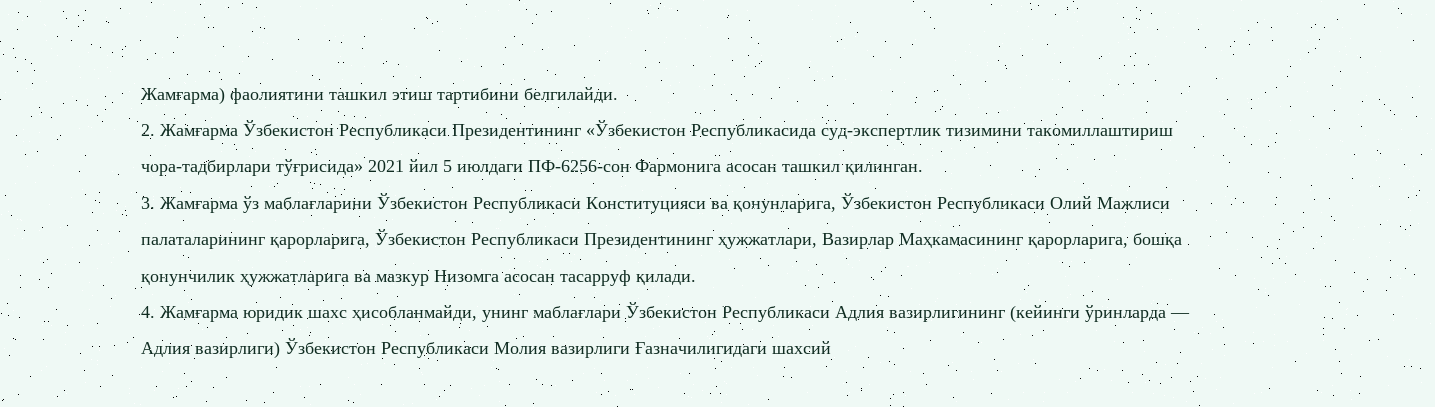Жамғарма) фаолиятини ташкил этиш тартибини белгилайди.
2. Жамғарма Ўзбекистон Республикаси Президентининг «Ўзбекистон Республикасида суд-экспертлик тизимини такомиллаштириш чора-тадбирлари тўғрисида» 2021 йил 5 июлдаги ПФ-6256-сон Фармонига асосан ташкил қилинган.
3. Жамғарма ўз маблағларини Ўзбекистон Республикаси Конституцияси ва қонунларига, Ўзбекистон Республикаси Олий Мажлиси палаталарининг қарорларига, Ўзбекистон Республикаси Президентининг ҳужжатлари, Вазирлар Маҳкамасининг қарорларига, бошқа қонунчилик ҳужжатларига ва мазкур Низомга асосан тасарруф қилади.
4. Жамғарма юридик шахс ҳисобланмайди, унинг маблағлари Ўзбекистон Республикаси Адлия вазирлигининг (кейинги ўринларда — Адлия вазирлиги) Ўзбекистон Республикаси Молия вазирлиги Ғазначилигидаги шахсий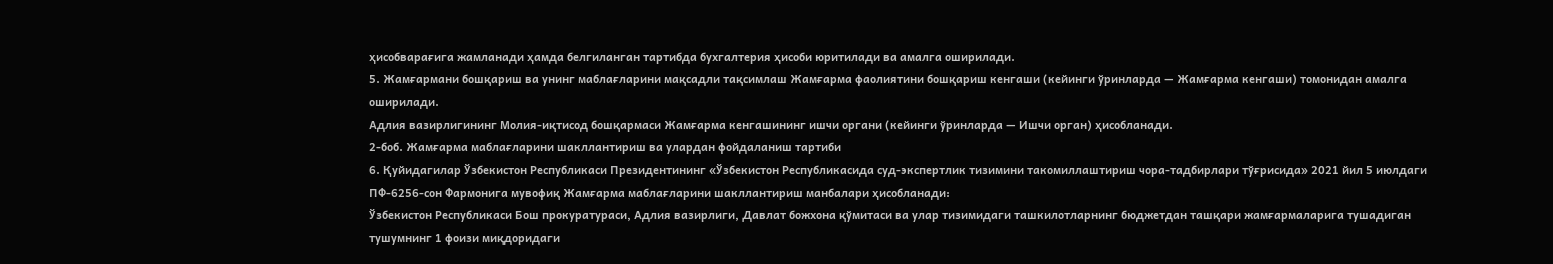ҳисобварағига жамланади ҳамда белгиланган тартибда бухгалтерия ҳисоби юритилади ва амалга оширилади.
5. Жамғармани бошқариш ва унинг маблағларини мақсадли тақсимлаш Жамғарма фаолиятини бошқариш кенгаши (кейинги ўринларда — Жамғарма кенгаши) томонидан амалга оширилади.
Адлия вазирлигининг Молия-иқтисод бошқармаси Жамғарма кенгашининг ишчи органи (кейинги ўринларда — Ишчи орган) ҳисобланади.
2-боб. Жамғарма маблағларини шакллантириш ва улардан фойдаланиш тартиби
6. Қуйидагилар Ўзбекистон Республикаси Президентининг «Ўзбекистон Республикасида суд-экспертлик тизимини такомиллаштириш чора-тадбирлари тўғрисида» 2021 йил 5 июлдаги ПФ-6256-сон Фармонига мувофиқ Жамғарма маблағларини шакллантириш манбалари ҳисобланади:
Ўзбекистон Республикаси Бош прокуратураси, Адлия вазирлиги, Давлат божхона қўмитаси ва улар тизимидаги ташкилотларнинг бюджетдан ташқари жамғармаларига тушадиган тушумнинг 1 фоизи миқдоридаги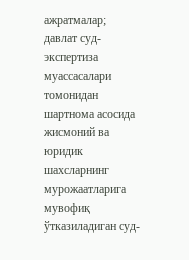ажратмалар;
давлат суд-экспертиза муассасалари томонидан шартнома асосида жисмоний ва юридик шахсларнинг мурожаатларига мувофиқ ўтказиладиган суд-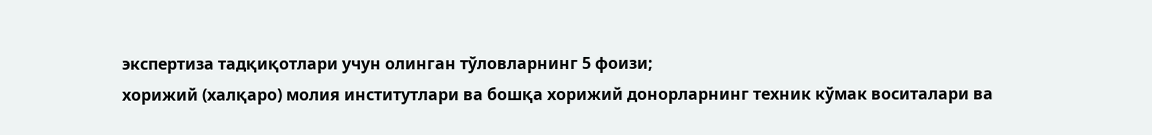экспертиза тадқиқотлари учун олинган тўловларнинг 5 фоизи;
хорижий (халқаро) молия институтлари ва бошқа хорижий донорларнинг техник кўмак воситалари ва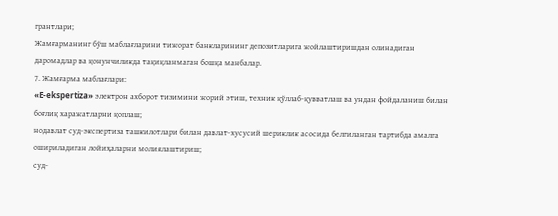грантлари;
Жамғарманинг бўш маблағларини тижорат банкларининг депозитларига жойлаштиришдан олинадиган даромадлар ва қонунчиликда тақиқланмаган бошқа манбалар.
7. Жамғарма маблағлари:
«E-ekspertiza» электрон ахборот тизимини жорий этиш, техник қўллаб-қувватлаш ва ундан фойдаланиш билан боғлиқ харажатларни қоплаш;
нодавлат суд-экспертиза ташкилотлари билан давлат-хусусий шериклик асосида белгиланган тартибда амалга ошириладиган лойиҳаларни молиялаштириш;
суд-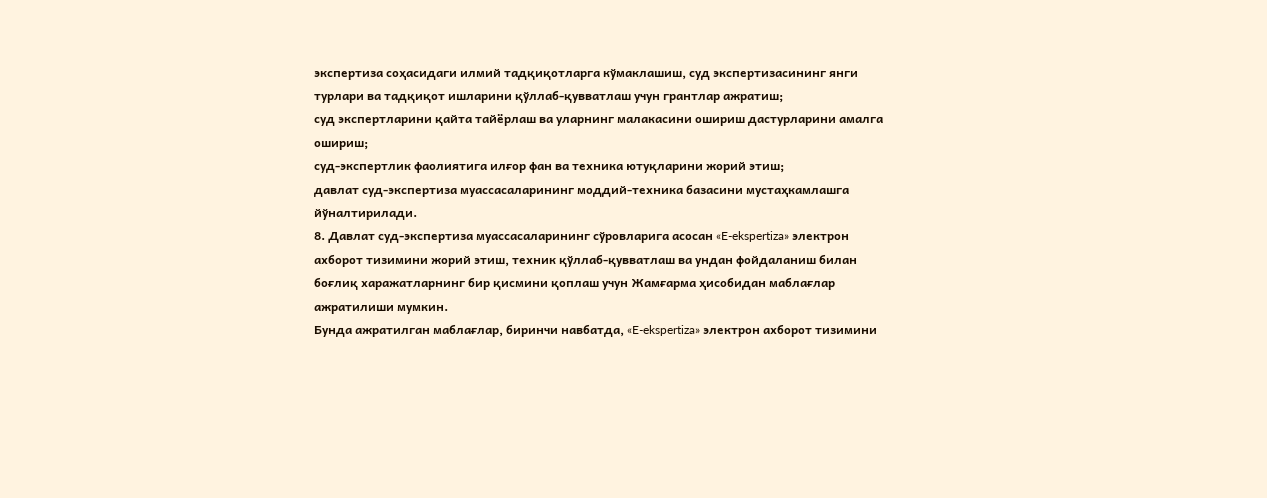экспертиза соҳасидаги илмий тадқиқотларга кўмаклашиш, суд экспертизасининг янги турлари ва тадқиқот ишларини қўллаб-қувватлаш учун грантлар ажратиш;
суд экспертларини қайта тайёрлаш ва уларнинг малакасини ошириш дастурларини амалга ошириш;
суд-экспертлик фаолиятига илғор фан ва техника ютуқларини жорий этиш;
давлат суд-экспертиза муассасаларининг моддий-техника базасини мустаҳкамлашга йўналтирилади.
8. Давлат суд-экспертиза муассасаларининг сўровларига асосан «E-ekspertiza» электрон ахборот тизимини жорий этиш, техник қўллаб-қувватлаш ва ундан фойдаланиш билан боғлиқ харажатларнинг бир қисмини қоплаш учун Жамғарма ҳисобидан маблағлар ажратилиши мумкин.
Бунда ажратилган маблағлар, биринчи навбатда, «E-ekspertiza» электрон ахборот тизимини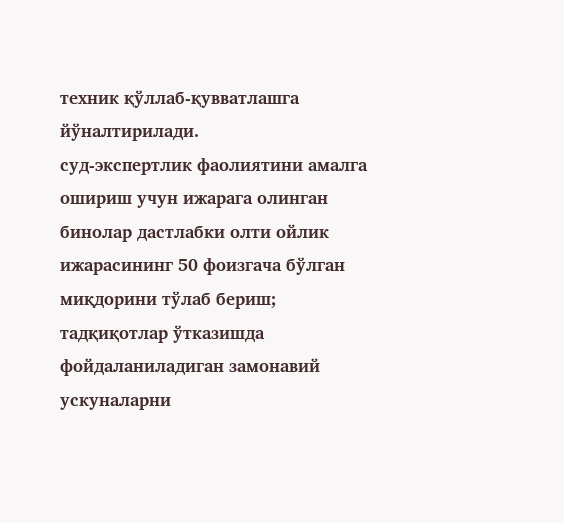техник қўллаб-қувватлашга йўналтирилади.
суд-экспертлик фаолиятини амалга ошириш учун ижарага олинган бинолар дастлабки олти ойлик ижарасининг 50 фоизгача бўлган миқдорини тўлаб бериш;
тадқиқотлар ўтказишда фойдаланиладиган замонавий ускуналарни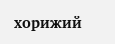хорижий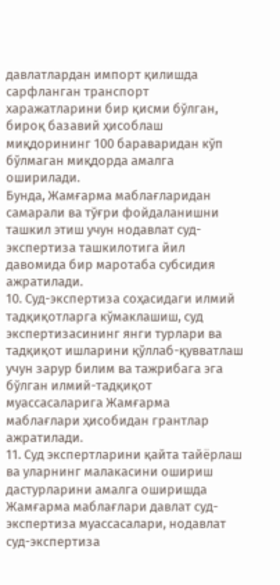давлатлардан импорт қилишда сарфланган транспорт харажатларини бир қисми бўлган, бироқ базавий ҳисоблаш миқдорининг 100 бараваридан кўп бўлмаган миқдорда амалга оширилади.
Бунда, Жамғарма маблағларидан самарали ва тўғри фойдаланишни ташкил этиш учун нодавлат суд-экспертиза ташкилотига йил давомида бир маротаба субсидия ажратилади.
10. Суд-экспертиза соҳасидаги илмий тадқиқотларга кўмаклашиш, суд экспертизасининг янги турлари ва тадқиқот ишларини қўллаб-қувватлаш учун зарур билим ва тажрибага эга бўлган илмий-тадқиқот муассасаларига Жамғарма маблағлари ҳисобидан грантлар ажратилади.
11. Суд экспертларини қайта тайёрлаш ва уларнинг малакасини ошириш дастурларини амалга оширишда Жамғарма маблағлари давлат суд-экспертиза муассасалари, нодавлат суд-экспертиза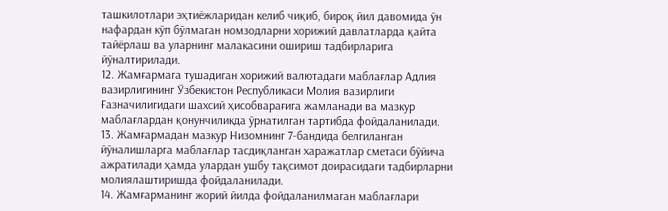ташкилотлари эҳтиёжларидан келиб чиқиб, бироқ йил давомида ўн нафардан кўп бўлмаган номзодларни хорижий давлатларда қайта тайёрлаш ва уларнинг малакасини ошириш тадбирларига йўналтирилади.
12. Жамғармага тушадиган хорижий валютадаги маблағлар Адлия вазирлигининг Ўзбекистон Республикаси Молия вазирлиги Ғазначилигидаги шахсий ҳисобварағига жамланади ва мазкур маблағлардан қонунчиликда ўрнатилган тартибда фойдаланилади.
13. Жамғармадан мазкур Низомнинг 7-бандида белгиланган йўналишларга маблағлар тасдиқланган харажатлар сметаси бўйича ажратилади ҳамда улардан ушбу тақсимот доирасидаги тадбирларни молиялаштиришда фойдаланилади.
14. Жамғарманинг жорий йилда фойдаланилмаган маблағлари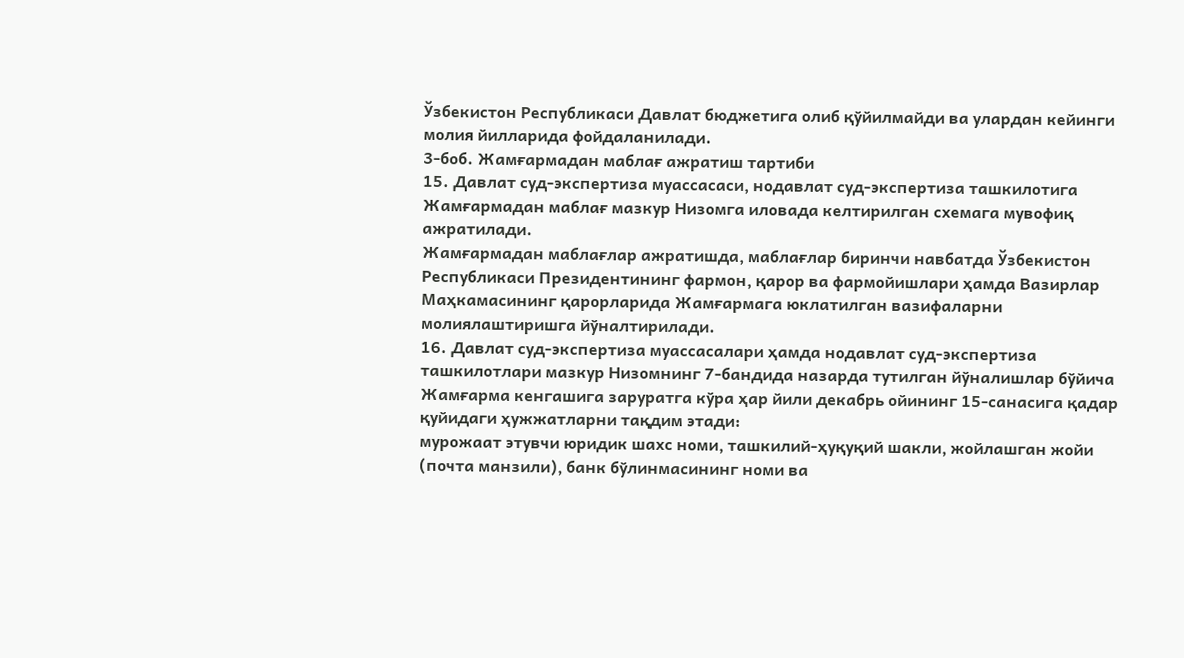Ўзбекистон Республикаси Давлат бюджетига олиб қўйилмайди ва улардан кейинги молия йилларида фойдаланилади.
3-боб. Жамғармадан маблағ ажратиш тартиби
15. Давлат суд-экспертиза муассасаси, нодавлат суд-экспертиза ташкилотига Жамғармадан маблағ мазкур Низомга иловада келтирилган схемага мувофиқ ажратилади.
Жамғармадан маблағлар ажратишда, маблағлар биринчи навбатда Ўзбекистон Республикаси Президентининг фармон, қарор ва фармойишлари ҳамда Вазирлар Маҳкамасининг қарорларида Жамғармага юклатилган вазифаларни молиялаштиришга йўналтирилади.
16. Давлат суд-экспертиза муассасалари ҳамда нодавлат суд-экспертиза ташкилотлари мазкур Низомнинг 7-бандида назарда тутилган йўналишлар бўйича Жамғарма кенгашига заруратга кўра ҳар йили декабрь ойининг 15-санасига қадар қуйидаги ҳужжатларни тақдим этади:
мурожаат этувчи юридик шахс номи, ташкилий-ҳуқуқий шакли, жойлашган жойи (почта манзили), банк бўлинмасининг номи ва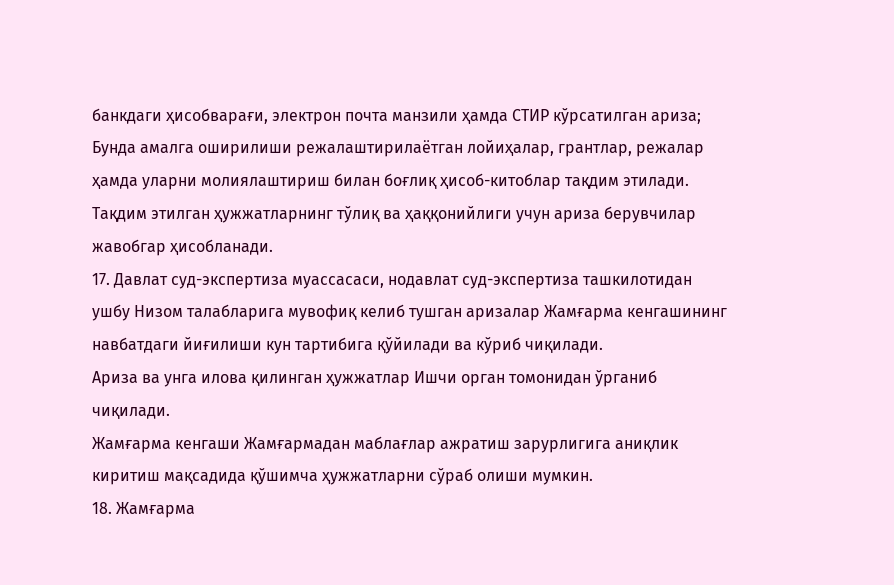банкдаги ҳисобварағи, электрон почта манзили ҳамда СТИР кўрсатилган ариза;
Бунда амалга оширилиши режалаштирилаётган лойиҳалар, грантлар, режалар ҳамда уларни молиялаштириш билан боғлиқ ҳисоб-китоблар тақдим этилади.
Тақдим этилган ҳужжатларнинг тўлиқ ва ҳаққонийлиги учун ариза берувчилар жавобгар ҳисобланади.
17. Давлат суд-экспертиза муассасаси, нодавлат суд-экспертиза ташкилотидан ушбу Низом талабларига мувофиқ келиб тушган аризалар Жамғарма кенгашининг навбатдаги йиғилиши кун тартибига қўйилади ва кўриб чиқилади.
Ариза ва унга илова қилинган ҳужжатлар Ишчи орган томонидан ўрганиб чиқилади.
Жамғарма кенгаши Жамғармадан маблағлар ажратиш зарурлигига аниқлик киритиш мақсадида қўшимча ҳужжатларни сўраб олиши мумкин.
18. Жамғарма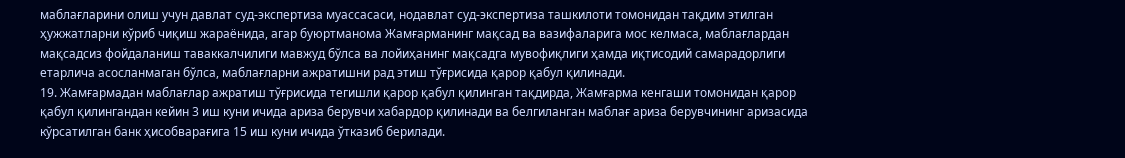маблағларини олиш учун давлат суд-экспертиза муассасаси, нодавлат суд-экспертиза ташкилоти томонидан тақдим этилган ҳужжатларни кўриб чиқиш жараёнида, агар буюртманома Жамғарманинг мақсад ва вазифаларига мос келмаса, маблағлардан мақсадсиз фойдаланиш таваккалчилиги мавжуд бўлса ва лойиҳанинг мақсадга мувофиқлиги ҳамда иқтисодий самарадорлиги етарлича асосланмаган бўлса, маблағларни ажратишни рад этиш тўғрисида қарор қабул қилинади.
19. Жамғармадан маблағлар ажратиш тўғрисида тегишли қарор қабул қилинган тақдирда, Жамғарма кенгаши томонидан қарор қабул қилингандан кейин 3 иш куни ичида ариза берувчи хабардор қилинади ва белгиланган маблағ ариза берувчининг аризасида кўрсатилган банк ҳисобварағига 15 иш куни ичида ўтказиб берилади.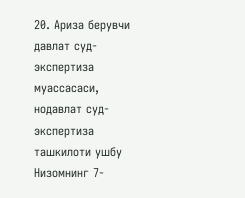20. Ариза берувчи давлат суд-экспертиза муассасаси, нодавлат суд-экспертиза ташкилоти ушбу Низомнинг 7-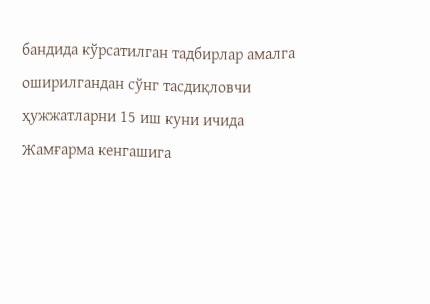бандида кўрсатилган тадбирлар амалга оширилгандан сўнг тасдиқловчи ҳужжатларни 15 иш куни ичида Жамғарма кенгашига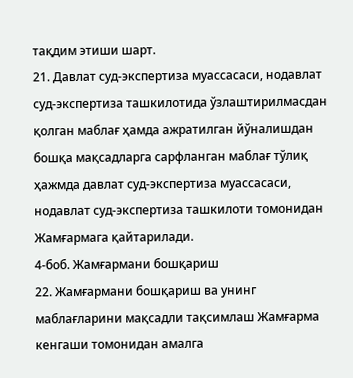тақдим этиши шарт.
21. Давлат суд-экспертиза муассасаси, нодавлат суд-экспертиза ташкилотида ўзлаштирилмасдан қолган маблағ ҳамда ажратилган йўналишдан бошқа мақсадларга сарфланган маблағ тўлиқ ҳажмда давлат суд-экспертиза муассасаси, нодавлат суд-экспертиза ташкилоти томонидан Жамғармага қайтарилади.
4-боб. Жамғармани бошқариш
22. Жамғармани бошқариш ва унинг маблағларини мақсадли тақсимлаш Жамғарма кенгаши томонидан амалга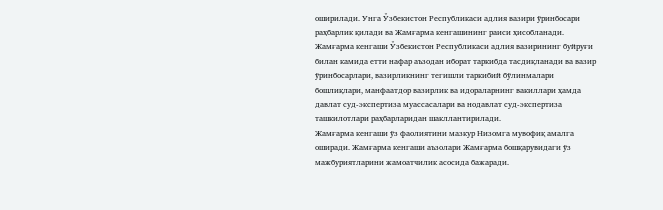оширилади. Унга Ўзбекистон Республикаси адлия вазири ўринбосари раҳбарлик қилади ва Жамғарма кенгашининг раиси ҳисобланади.
Жамғарма кенгаши Ўзбекистон Республикаси адлия вазирининг буйруғи билан камида етти нафар аъзодан иборат таркибда тасдиқланади ва вазир ўринбосарлари, вазирликнинг тегишли таркибий бўлинмалари бошлиқлари, манфаатдор вазирлик ва идораларнинг вакиллари ҳамда давлат суд-экспертиза муассасалари ва нодавлат суд-экспертиза ташкилотлари раҳбарларидан шакллантирилади.
Жамғарма кенгаши ўз фаолиятини мазкур Низомга мувофиқ амалга оширади. Жамғарма кенгаши аъзолари Жамғарма бошқарувидаги ўз мажбуриятларини жамоатчилик асосида бажаради.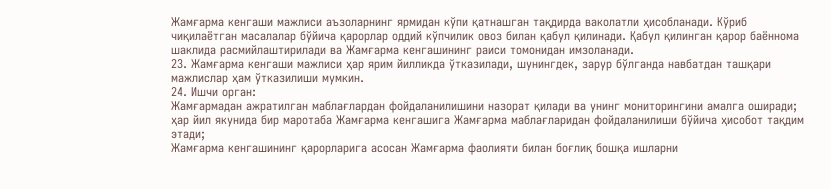Жамғарма кенгаши мажлиси аъзоларнинг ярмидан кўпи қатнашган тақдирда ваколатли ҳисобланади. Кўриб чиқилаётган масалалар бўйича қарорлар оддий кўпчилик овоз билан қабул қилинади. Қабул қилинган қарор баённома шаклида расмийлаштирилади ва Жамғарма кенгашининг раиси томонидан имзоланади.
23. Жамғарма кенгаши мажлиси ҳар ярим йилликда ўтказилади, шунингдек, зарур бўлганда навбатдан ташқари мажлислар ҳам ўтказилиши мумкин.
24. Ишчи орган:
Жамғармадан ажратилган маблағлардан фойдаланилишини назорат қилади ва унинг мониторингини амалга оширади;
ҳар йил якунида бир маротаба Жамғарма кенгашига Жамғарма маблағларидан фойдаланилиши бўйича ҳисобот тақдим этади;
Жамғарма кенгашининг қарорларига асосан Жамғарма фаолияти билан боғлиқ бошқа ишларни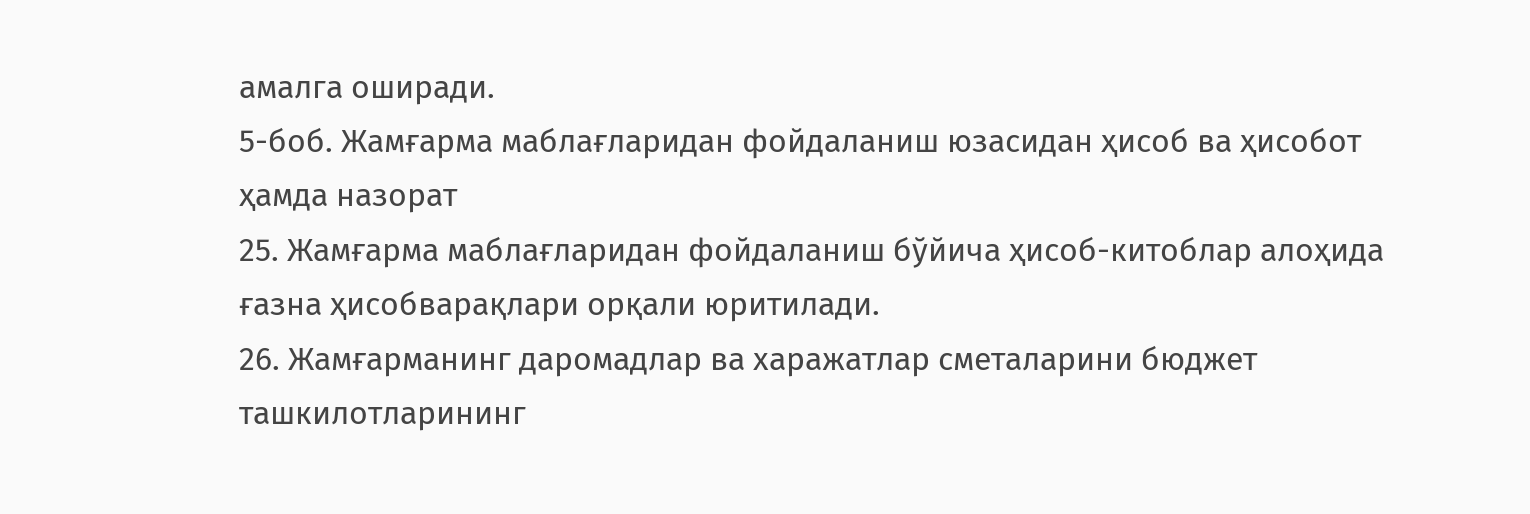амалга оширади.
5-боб. Жамғарма маблағларидан фойдаланиш юзасидан ҳисоб ва ҳисобот ҳамда назорат
25. Жамғарма маблағларидан фойдаланиш бўйича ҳисоб-китоблар алоҳида ғазна ҳисобварақлари орқали юритилади.
26. Жамғарманинг даромадлар ва харажатлар сметаларини бюджет ташкилотларининг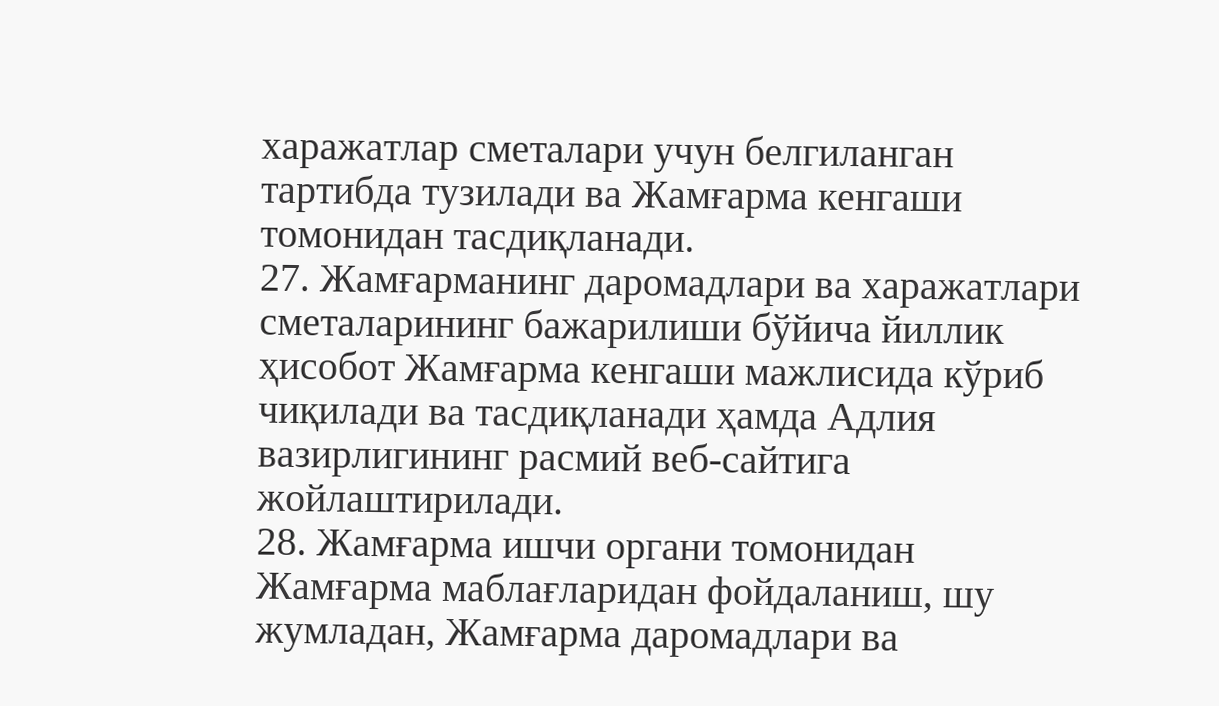харажатлар сметалари учун белгиланган тартибда тузилади ва Жамғарма кенгаши томонидан тасдиқланади.
27. Жамғарманинг даромадлари ва харажатлари сметаларининг бажарилиши бўйича йиллик ҳисобот Жамғарма кенгаши мажлисида кўриб чиқилади ва тасдиқланади ҳамда Адлия вазирлигининг расмий веб-сайтига жойлаштирилади.
28. Жамғарма ишчи органи томонидан Жамғарма маблағларидан фойдаланиш, шу жумладан, Жамғарма даромадлари ва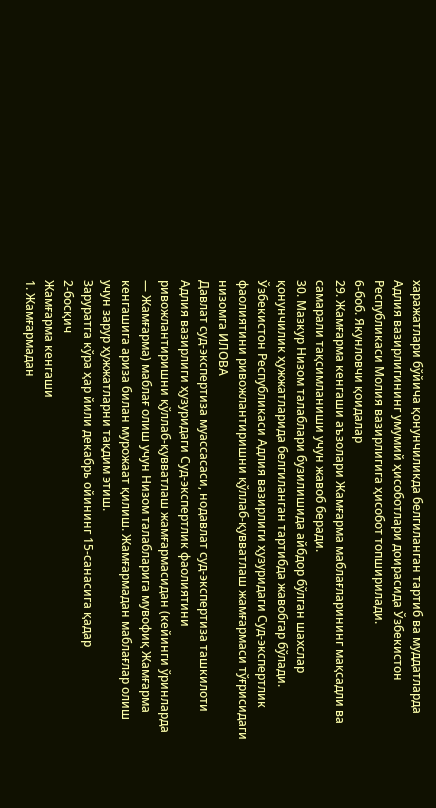харажатлари бўйича қонунчиликда белгиланган тартиб ва муддатларда Адлия вазирлигининг умумий ҳисоботлари доирасида Ўзбекистон Республикаси Молия вазирлигига ҳисобот топширилади.
6-боб. Якунловчи қоидалар
29. Жамғарма кенгаши аъзолари Жамғарма маблағларининг мақсадли ва самарали тақсимланиши учун жавоб беради.
30. Мазкур Низом талаблари бузилишида айбдор бўлган шахслар қонунчилик ҳужжатларида белгиланган тартибда жавобгар бўлади.
Ўзбекистон Республикаси Адлия вазирлиги ҳузуридаги Суд-экспертлик фаолиятини ривожлантиришни қўллаб-қувватлаш жамғармаси тўғрисидаги низомга ИЛОВА
Давлат суд-экспертиза муассасаси, нодавлат суд-экспертиза ташкилоти
Адлия вазирлиги ҳузуридаги Суд-экспертлик фаолиятини ривожлантиришни қўллаб-қувватлаш жамғармасидан (кейинги ўринларда — Жамғарма) маблағ олиш учун Низом талабларига мувофиқ Жамғарма кенгашига ариза билан мурожаат қилиш. Жамғармадан маблағлар олиш учун зарур ҳужжатларни тақдим этиш.
Заруратга кўра ҳар йили декабрь ойининг 15-санасига қадар
2-босқич
Жамғарма кенгаши
1. Жамғармадан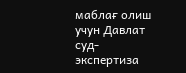маблағ олиш учун Давлат суд-экспертиза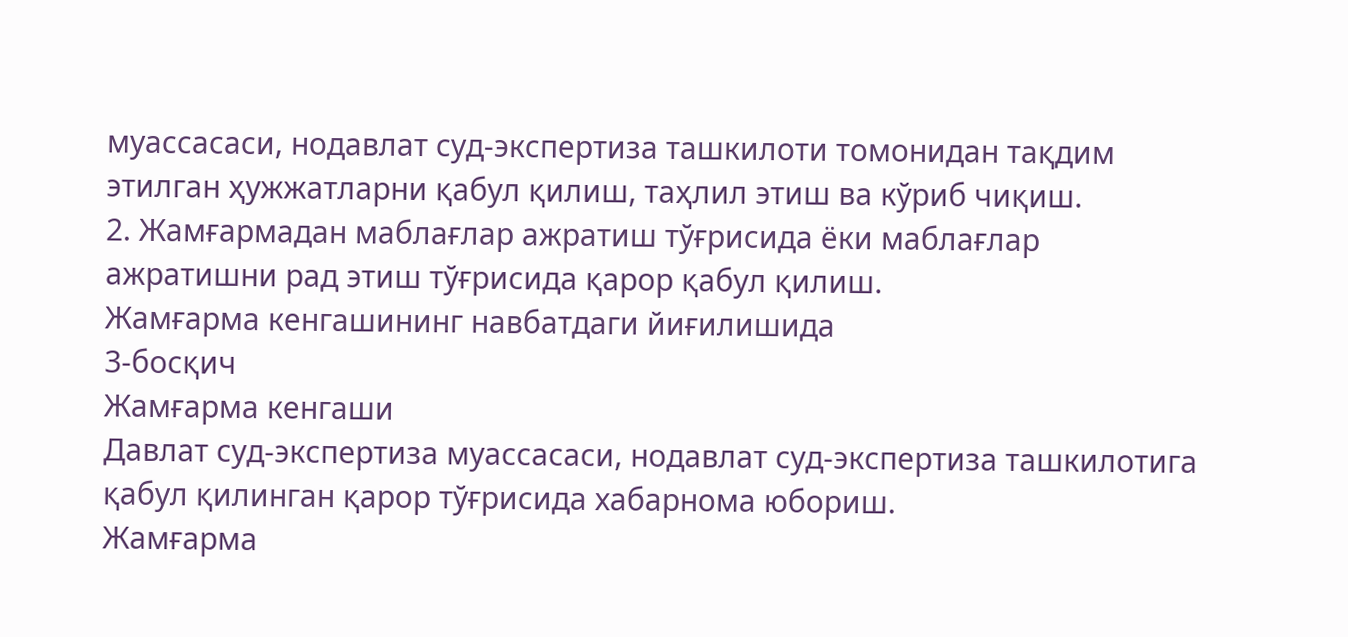муассасаси, нодавлат суд-экспертиза ташкилоти томонидан тақдим этилган ҳужжатларни қабул қилиш, таҳлил этиш ва кўриб чиқиш.
2. Жамғармадан маблағлар ажратиш тўғрисида ёки маблағлар ажратишни рад этиш тўғрисида қарор қабул қилиш.
Жамғарма кенгашининг навбатдаги йиғилишида
3-босқич
Жамғарма кенгаши
Давлат суд-экспертиза муассасаси, нодавлат суд-экспертиза ташкилотига қабул қилинган қарор тўғрисида хабарнома юбориш.
Жамғарма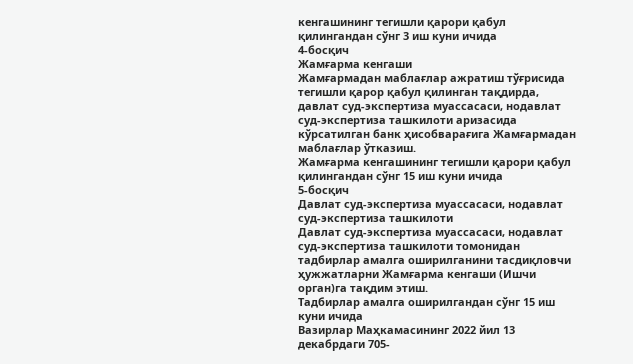кенгашининг тегишли қарори қабул қилингандан сўнг 3 иш куни ичида
4-босқич
Жамғарма кенгаши
Жамғармадан маблағлар ажратиш тўғрисида тегишли қарор қабул қилинган тақдирда, давлат суд-экспертиза муассасаси, нодавлат суд-экспертиза ташкилоти аризасида кўрсатилган банк ҳисобварағига Жамғармадан маблағлар ўтказиш.
Жамғарма кенгашининг тегишли қарори қабул қилингандан сўнг 15 иш куни ичида
5-босқич
Давлат суд-экспертиза муассасаси, нодавлат суд-экспертиза ташкилоти
Давлат суд-экспертиза муассасаси, нодавлат суд-экспертиза ташкилоти томонидан тадбирлар амалга оширилганини тасдиқловчи ҳужжатларни Жамғарма кенгаши (Ишчи орган)га тақдим этиш.
Тадбирлар амалга оширилгандан сўнг 15 иш куни ичида
Вазирлар Маҳкамасининг 2022 йил 13 декабрдаги 705-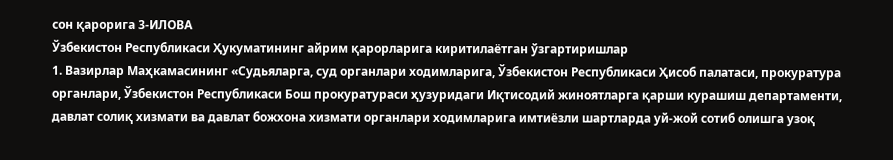сон қарорига 3-ИЛОВА
Ўзбекистон Республикаси Ҳукуматининг айрим қарорларига киритилаётган ўзгартиришлар
1. Вазирлар Маҳкамасининг «Судьяларга, суд органлари ходимларига, Ўзбекистон Республикаси Ҳисоб палатаси, прокуратура органлари, Ўзбекистон Республикаси Бош прокуратураси ҳузуридаги Иқтисодий жиноятларга қарши курашиш департаменти, давлат солиқ хизмати ва давлат божхона хизмати органлари ходимларига имтиёзли шартларда уй-жой сотиб олишга узоқ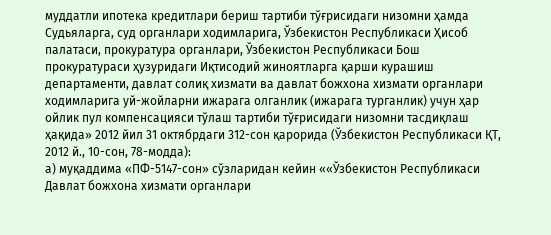муддатли ипотека кредитлари бериш тартиби тўғрисидаги низомни ҳамда Судьяларга, суд органлари ходимларига, Ўзбекистон Республикаси Ҳисоб палатаси, прокуратура органлари, Ўзбекистон Республикаси Бош прокуратураси ҳузуридаги Иқтисодий жиноятларга қарши курашиш департаменти, давлат солиқ хизмати ва давлат божхона хизмати органлари ходимларига уй-жойларни ижарага олганлик (ижарага турганлик) учун ҳар ойлик пул компенсацияси тўлаш тартиби тўғрисидаги низомни тасдиқлаш ҳақида» 2012 йил 31 октябрдаги 312-сон қарорида (Ўзбекистон Республикаси ҚТ, 2012 й., 10-сон, 78-модда):
а) муқаддима «ПФ-5147-сон» сўзларидан кейин ««Ўзбекистон Республикаси Давлат божхона хизмати органлари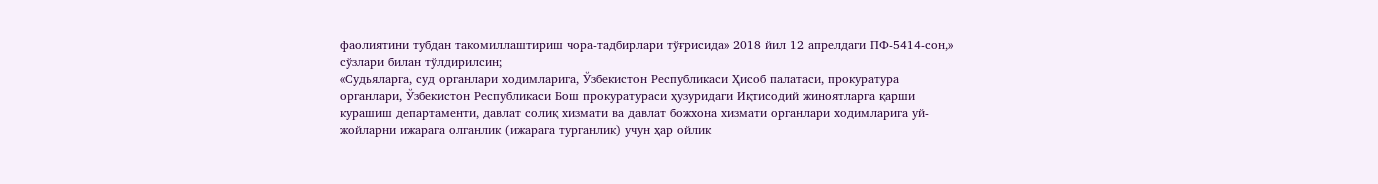фаолиятини тубдан такомиллаштириш чора-тадбирлари тўғрисида» 2018 йил 12 апрелдаги ПФ-5414-сон,» сўзлари билан тўлдирилсин;
«Судьяларга, суд органлари ходимларига, Ўзбекистон Республикаси Ҳисоб палатаси, прокуратура органлари, Ўзбекистон Республикаси Бош прокуратураси ҳузуридаги Иқтисодий жиноятларга қарши курашиш департаменти, давлат солиқ хизмати ва давлат божхона хизмати органлари ходимларига уй-жойларни ижарага олганлик (ижарага турганлик) учун ҳар ойлик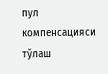пул компенсацияси тўлаш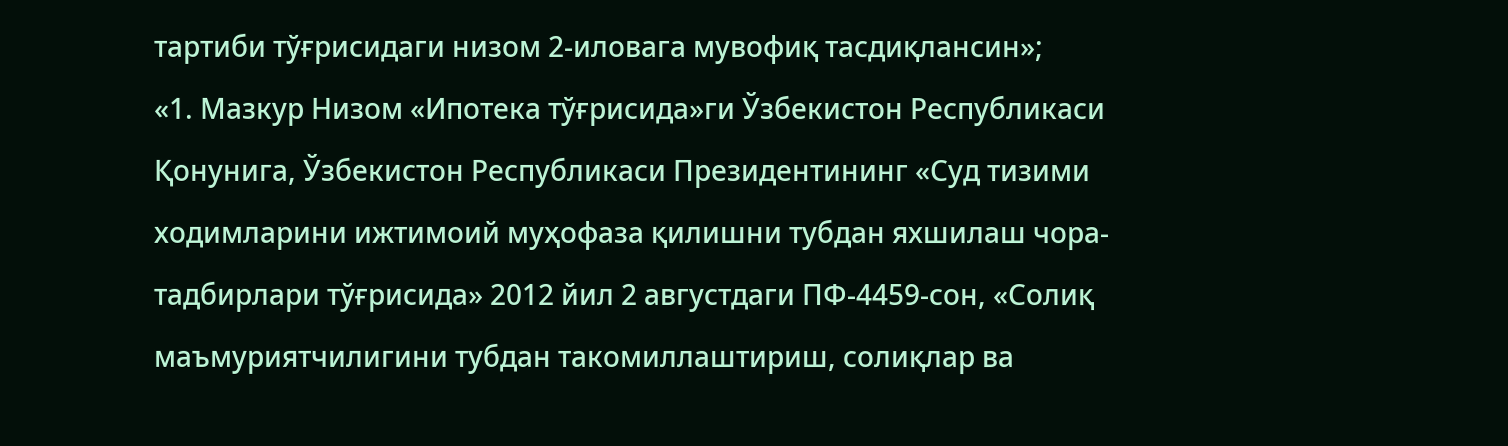тартиби тўғрисидаги низом 2-иловага мувофиқ тасдиқлансин»;
«1. Мазкур Низом «Ипотека тўғрисида»ги Ўзбекистон Республикаси Қонунига, Ўзбекистон Республикаси Президентининг «Суд тизими ходимларини ижтимоий муҳофаза қилишни тубдан яхшилаш чора-тадбирлари тўғрисида» 2012 йил 2 августдаги ПФ-4459-сон, «Солиқ маъмуриятчилигини тубдан такомиллаштириш, солиқлар ва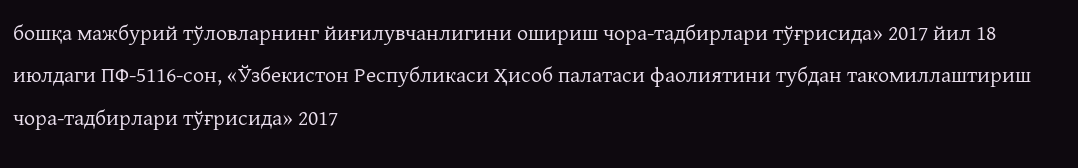бошқа мажбурий тўловларнинг йиғилувчанлигини ошириш чора-тадбирлари тўғрисида» 2017 йил 18 июлдаги ПФ-5116-сон, «Ўзбекистон Республикаси Ҳисоб палатаси фаолиятини тубдан такомиллаштириш чора-тадбирлари тўғрисида» 2017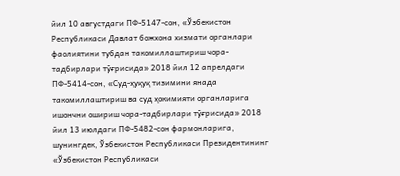йил 10 августдаги ПФ-5147-сон, «Ўзбекистон Республикаси Давлат божхона хизмати органлари фаолиятини тубдан такомиллаштириш чора-тадбирлари тўғрисида» 2018 йил 12 апрелдаги ПФ-5414-сон, «Суд-ҳуқуқ тизимини янада такомиллаштириш ва суд ҳокимияти органларига ишончни ошириш чора-тадбирлари тўғрисида» 2018 йил 13 июлдаги ПФ-5482-сон фармонларига, шунингдек, Ўзбекистон Республикаси Президентининг «Ўзбекистон Республикаси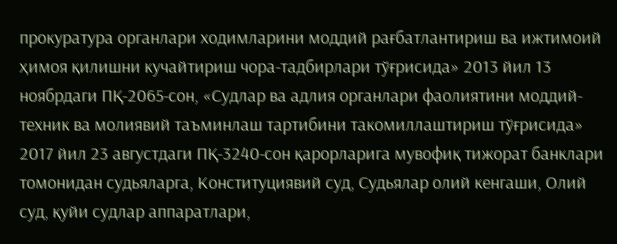прокуратура органлари ходимларини моддий рағбатлантириш ва ижтимоий ҳимоя қилишни кучайтириш чора-тадбирлари тўғрисида» 2013 йил 13 ноябрдаги ПҚ-2065-сон, «Судлар ва адлия органлари фаолиятини моддий-техник ва молиявий таъминлаш тартибини такомиллаштириш тўғрисида» 2017 йил 23 августдаги ПҚ-3240-сон қарорларига мувофиқ тижорат банклари томонидан судьяларга, Конституциявий суд, Судьялар олий кенгаши, Олий суд, қуйи судлар аппаратлари,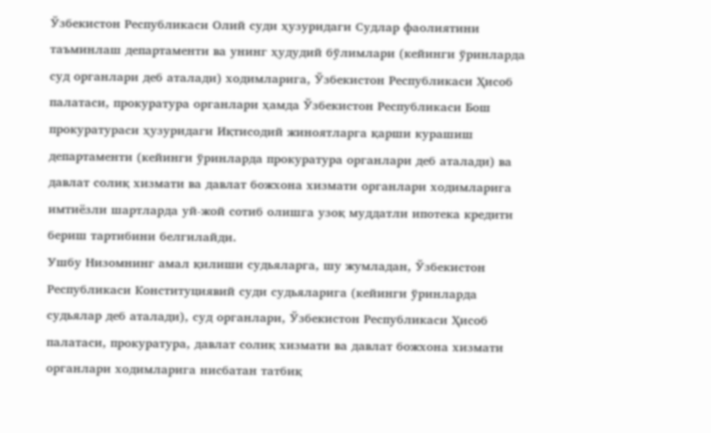Ўзбекистон Республикаси Олий суди ҳузуридаги Судлар фаолиятини таъминлаш департаменти ва унинг ҳудудий бўлимлари (кейинги ўринларда суд органлари деб аталади) ходимларига, Ўзбекистон Республикаси Ҳисоб палатаси, прокуратура органлари ҳамда Ўзбекистон Республикаси Бош прокуратураси ҳузуридаги Иқтисодий жиноятларга қарши курашиш департаменти (кейинги ўринларда прокуратура органлари деб аталади) ва давлат солиқ хизмати ва давлат божхона хизмати органлари ходимларига имтиёзли шартларда уй-жой сотиб олишга узоқ муддатли ипотека кредити бериш тартибини белгилайди.
Ушбу Низомнинг амал қилиши судьяларга, шу жумладан, Ўзбекистон Республикаси Конституциявий суди судьяларига (кейинги ўринларда судьялар деб аталади), суд органлари, Ўзбекистон Республикаси Ҳисоб палатаси, прокуратура, давлат солиқ хизмати ва давлат божхона хизмати органлари ходимларига нисбатан татбиқ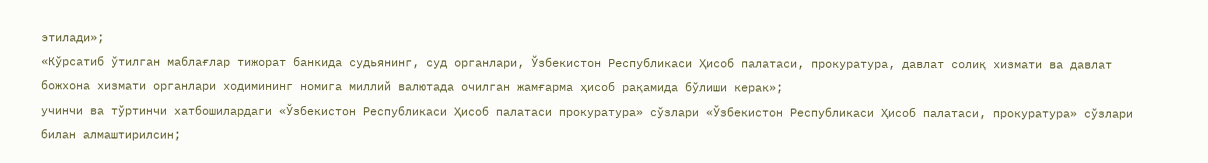этилади»;
«Кўрсатиб ўтилган маблағлар тижорат банкида судьянинг, суд органлари, Ўзбекистон Республикаси Ҳисоб палатаси, прокуратура, давлат солиқ хизмати ва давлат божхона хизмати органлари ходимининг номига миллий валютада очилган жамғарма ҳисоб рақамида бўлиши керак»;
учинчи ва тўртинчи хатбошилардаги «Ўзбекистон Республикаси Ҳисоб палатаси прокуратура» сўзлари «Ўзбекистон Республикаси Ҳисоб палатаси, прокуратура» сўзлари билан алмаштирилсин;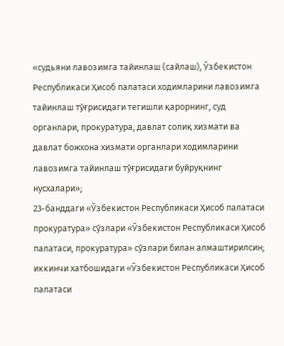«судьяни лавозимга тайинлаш (сайлаш), Ўзбекистон Республикаси Ҳисоб палатаси ходимларини лавозимга тайинлаш тўғрисидаги тегишли қарорнинг, суд органлари, прокуратура, давлат солиқ хизмати ва давлат божхона хизмати органлари ходимларини лавозимга тайинлаш тўғрисидаги буйруқнинг нусхалари»;
23-банддаги «Ўзбекистон Республикаси Ҳисоб палатаси прокуратура» сўзлари «Ўзбекистон Республикаси Ҳисоб палатаси, прокуратура» сўзлари билан алмаштирилсин;
иккинчи хатбошидаги «Ўзбекистон Республикаси Ҳисоб палатаси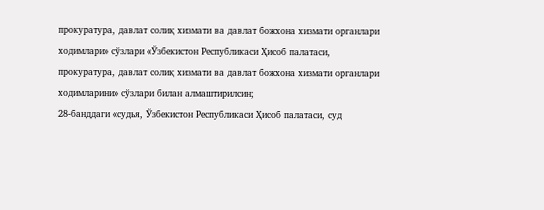прокуратура, давлат солиқ хизмати ва давлат божхона хизмати органлари ходимлари» сўзлари «Ўзбекистон Республикаси Ҳисоб палатаси, прокуратура, давлат солиқ хизмати ва давлат божхона хизмати органлари ходимларини» сўзлари билан алмаштирилсин;
28-банддаги «судья, Ўзбекистон Республикаси Ҳисоб палатаси, суд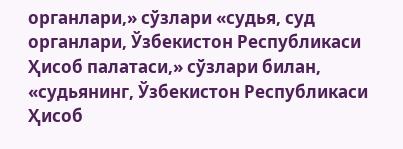органлари,» сўзлари «судья, суд органлари, Ўзбекистон Республикаси Ҳисоб палатаси,» сўзлари билан, «судьянинг, Ўзбекистон Республикаси Ҳисоб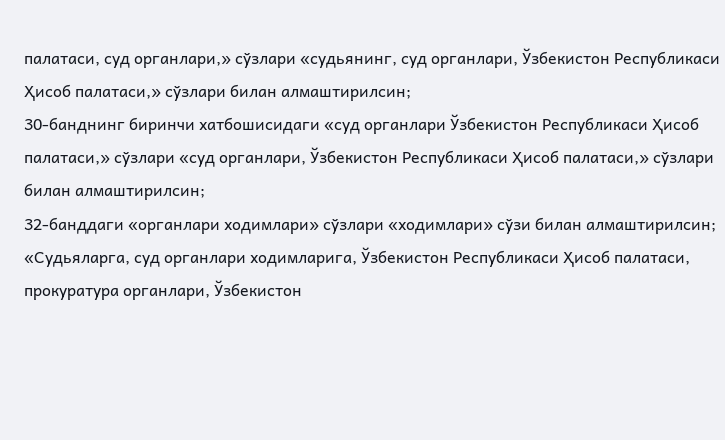палатаси, суд органлари,» сўзлари «судьянинг, суд органлари, Ўзбекистон Республикаси Ҳисоб палатаси,» сўзлари билан алмаштирилсин;
30-банднинг биринчи хатбошисидаги «суд органлари Ўзбекистон Республикаси Ҳисоб палатаси,» сўзлари «суд органлари, Ўзбекистон Республикаси Ҳисоб палатаси,» сўзлари билан алмаштирилсин;
32-банддаги «органлари ходимлари» сўзлари «ходимлари» сўзи билан алмаштирилсин;
«Судьяларга, суд органлари ходимларига, Ўзбекистон Республикаси Ҳисоб палатаси, прокуратура органлари, Ўзбекистон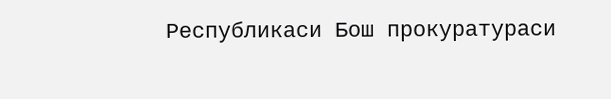Республикаси Бош прокуратураси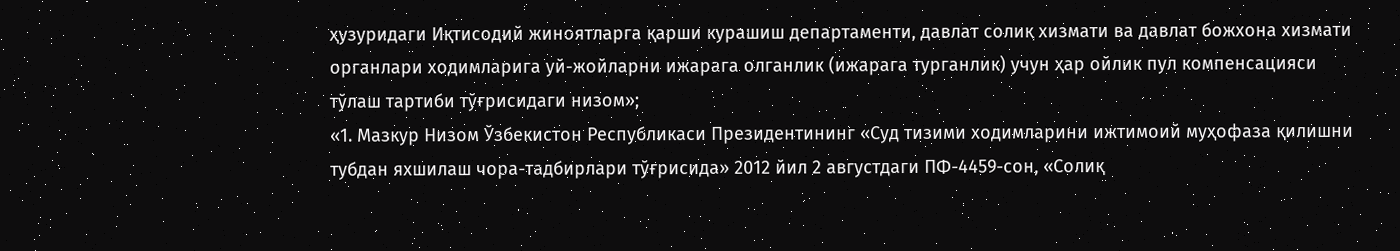ҳузуридаги Иқтисодий жиноятларга қарши курашиш департаменти, давлат солиқ хизмати ва давлат божхона хизмати органлари ходимларига уй-жойларни ижарага олганлик (ижарага турганлик) учун ҳар ойлик пул компенсацияси тўлаш тартиби тўғрисидаги низом»;
«1. Мазкур Низом Ўзбекистон Республикаси Президентининг «Суд тизими ходимларини ижтимоий муҳофаза қилишни тубдан яхшилаш чора-тадбирлари тўғрисида» 2012 йил 2 августдаги ПФ-4459-сон, «Солиқ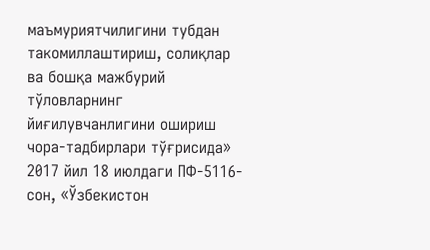маъмуриятчилигини тубдан такомиллаштириш, солиқлар ва бошқа мажбурий тўловларнинг йиғилувчанлигини ошириш чора-тадбирлари тўғрисида» 2017 йил 18 июлдаги ПФ-5116-сон, «Ўзбекистон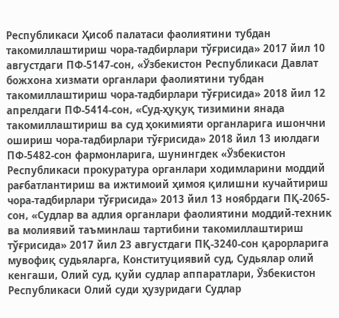Республикаси Ҳисоб палатаси фаолиятини тубдан такомиллаштириш чора-тадбирлари тўғрисида» 2017 йил 10 августдаги ПФ-5147-сон, «Ўзбекистон Республикаси Давлат божхона хизмати органлари фаолиятини тубдан такомиллаштириш чора-тадбирлари тўғрисида» 2018 йил 12 апрелдаги ПФ-5414-сон, «Суд-ҳуқуқ тизимини янада такомиллаштириш ва суд ҳокимияти органларига ишончни ошириш чора-тадбирлари тўғрисида» 2018 йил 13 июлдаги ПФ-5482-сон фармонларига, шунингдек «Ўзбекистон Республикаси прокуратура органлари ходимларини моддий рағбатлантириш ва ижтимоий ҳимоя қилишни кучайтириш чора-тадбирлари тўғрисида» 2013 йил 13 ноябрдаги ПҚ-2065-сон, «Судлар ва адлия органлари фаолиятини моддий-техник ва молиявий таъминлаш тартибини такомиллаштириш тўғрисида» 2017 йил 23 августдаги ПҚ-3240-сон қарорларига мувофиқ судьяларга, Конституциявий суд, Судьялар олий кенгаши, Олий суд, қуйи судлар аппаратлари, Ўзбекистон Республикаси Олий суди ҳузуридаги Судлар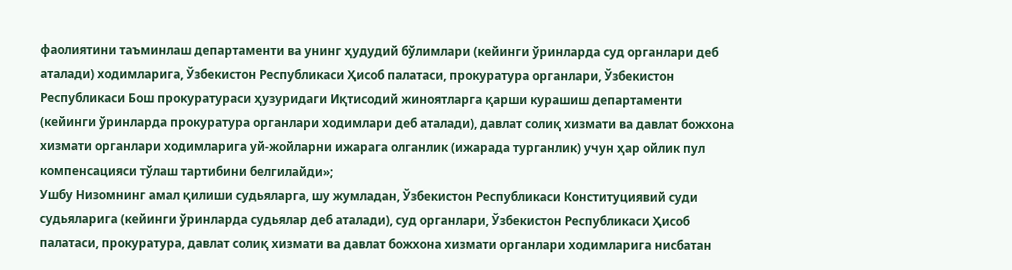фаолиятини таъминлаш департаменти ва унинг ҳудудий бўлимлари (кейинги ўринларда суд органлари деб аталади) ходимларига, Ўзбекистон Республикаси Ҳисоб палатаси, прокуратура органлари, Ўзбекистон Республикаси Бош прокуратураси ҳузуридаги Иқтисодий жиноятларга қарши курашиш департаменти (кейинги ўринларда прокуратура органлари ходимлари деб аталади), давлат солиқ хизмати ва давлат божхона хизмати органлари ходимларига уй-жойларни ижарага олганлик (ижарада турганлик) учун ҳар ойлик пул компенсацияси тўлаш тартибини белгилайди»;
Ушбу Низомнинг амал қилиши судьяларга, шу жумладан, Ўзбекистон Республикаси Конституциявий суди судьяларига (кейинги ўринларда судьялар деб аталади), суд органлари, Ўзбекистон Республикаси Ҳисоб палатаси, прокуратура, давлат солиқ хизмати ва давлат божхона хизмати органлари ходимларига нисбатан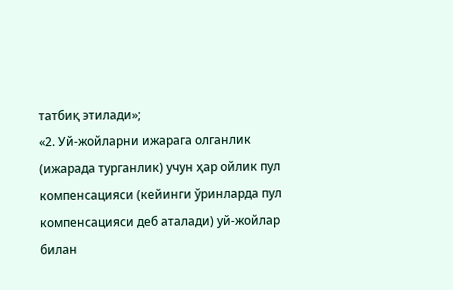татбиқ этилади»;
«2. Уй-жойларни ижарага олганлик (ижарада турганлик) учун ҳар ойлик пул компенсацияси (кейинги ўринларда пул компенсацияси деб аталади) уй-жойлар билан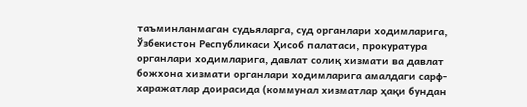таъминланмаган судьяларга, суд органлари ходимларига, Ўзбекистон Республикаси Ҳисоб палатаси, прокуратура органлари ходимларига, давлат солиқ хизмати ва давлат божхона хизмати органлари ходимларига амалдаги сарф-харажатлар доирасида (коммунал хизматлар ҳақи бундан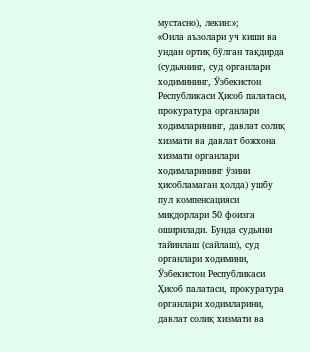мустасно), лекин:»;
«Оила аъзолари уч киши ва ундан ортиқ бўлган тақдирда (судьянинг, суд органлари ходимининг, Ўзбекистон Республикаси Ҳисоб палатаси, прокуратура органлари ходимларининг, давлат солиқ хизмати ва давлат божхона хизмати органлари ходимларининг ўзини ҳисобламаган ҳолда) ушбу пул компенсацияси миқдорлари 50 фоизга оширилади. Бунда судьяни тайинлаш (сайлаш), суд органлари ходимини, Ўзбекистон Республикаси Ҳисоб палатаси, прокуратура органлари ходимларини, давлат солиқ хизмати ва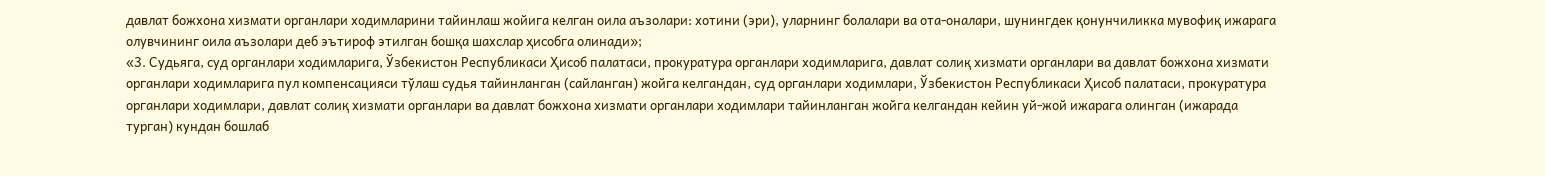давлат божхона хизмати органлари ходимларини тайинлаш жойига келган оила аъзолари: хотини (эри), уларнинг болалари ва ота-оналари, шунингдек қонунчиликка мувофиқ ижарага олувчининг оила аъзолари деб эътироф этилган бошқа шахслар ҳисобга олинади»;
«3. Судьяга, суд органлари ходимларига, Ўзбекистон Республикаси Ҳисоб палатаси, прокуратура органлари ходимларига, давлат солиқ хизмати органлари ва давлат божхона хизмати органлари ходимларига пул компенсацияси тўлаш судья тайинланган (сайланган) жойга келгандан, суд органлари ходимлари, Ўзбекистон Республикаси Ҳисоб палатаси, прокуратура органлари ходимлари, давлат солиқ хизмати органлари ва давлат божхона хизмати органлари ходимлари тайинланган жойга келгандан кейин уй-жой ижарага олинган (ижарада турган) кундан бошлаб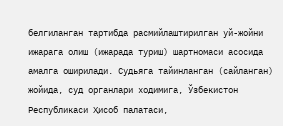белгиланган тартибда расмийлаштирилган уй-жойни ижарага олиш (ижарада туриш) шартномаси асосида амалга оширилади. Судьяга тайинланган (сайланган) жойида, суд органлари ходимига, Ўзбекистон Республикаси Ҳисоб палатаси,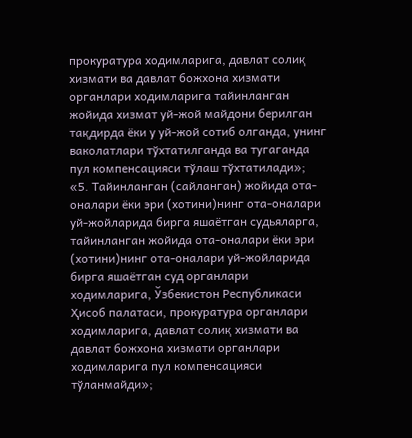прокуратура ходимларига, давлат солиқ хизмати ва давлат божхона хизмати органлари ходимларига тайинланган жойида хизмат уй-жой майдони берилган тақдирда ёки у уй-жой сотиб олганда, унинг ваколатлари тўхтатилганда ва тугаганда пул компенсацияси тўлаш тўхтатилади»;
«5. Тайинланган (сайланган) жойида ота-оналари ёки эри (хотини)нинг ота-оналари уй-жойларида бирга яшаётган судьяларга, тайинланган жойида ота-оналари ёки эри (хотини)нинг ота-оналари уй-жойларида бирга яшаётган суд органлари ходимларига, Ўзбекистон Республикаси Ҳисоб палатаси, прокуратура органлари ходимларига, давлат солиқ хизмати ва давлат божхона хизмати органлари ходимларига пул компенсацияси тўланмайди»;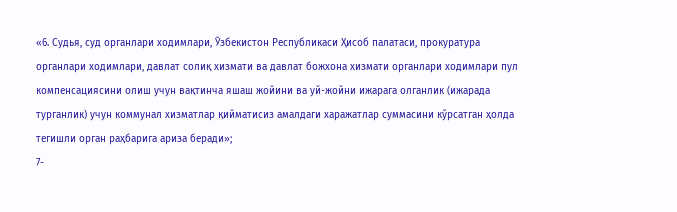«6. Судья, суд органлари ходимлари, Ўзбекистон Республикаси Ҳисоб палатаси, прокуратура органлари ходимлари, давлат солиқ хизмати ва давлат божхона хизмати органлари ходимлари пул компенсациясини олиш учун вақтинча яшаш жойини ва уй-жойни ижарага олганлик (ижарада турганлик) учун коммунал хизматлар қийматисиз амалдаги харажатлар суммасини кўрсатган ҳолда тегишли орган раҳбарига ариза беради»;
7-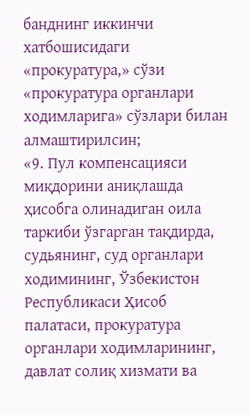банднинг иккинчи хатбошисидаги «прокуратура,» сўзи «прокуратура органлари ходимларига» сўзлари билан алмаштирилсин;
«9. Пул компенсацияси миқдорини аниқлашда ҳисобга олинадиган оила таркиби ўзгарган тақдирда, судьянинг, суд органлари ходимининг, Ўзбекистон Республикаси Ҳисоб палатаси, прокуратура органлари ходимларининг, давлат солиқ хизмати ва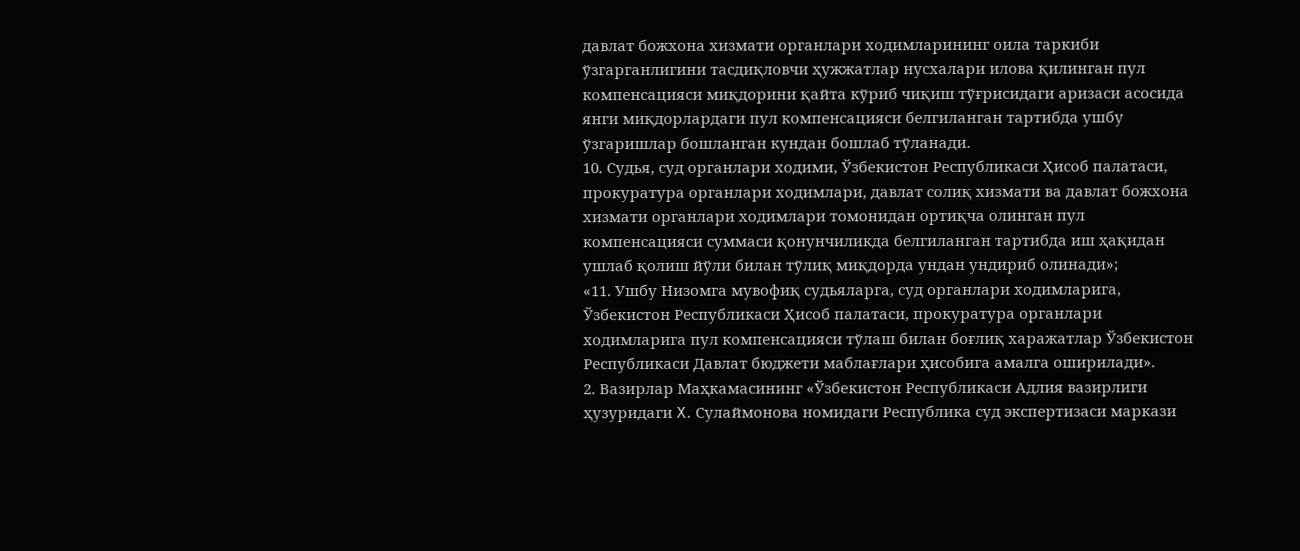давлат божхона хизмати органлари ходимларининг оила таркиби ўзгарганлигини тасдиқловчи ҳужжатлар нусхалари илова қилинган пул компенсацияси миқдорини қайта кўриб чиқиш тўғрисидаги аризаси асосида янги миқдорлардаги пул компенсацияси белгиланган тартибда ушбу ўзгаришлар бошланган кундан бошлаб тўланади.
10. Судья, суд органлари ходими, Ўзбекистон Республикаси Ҳисоб палатаси, прокуратура органлари ходимлари, давлат солиқ хизмати ва давлат божхона хизмати органлари ходимлари томонидан ортиқча олинган пул компенсацияси суммаси қонунчиликда белгиланган тартибда иш ҳақидан ушлаб қолиш йўли билан тўлиқ миқдорда ундан ундириб олинади»;
«11. Ушбу Низомга мувофиқ судьяларга, суд органлари ходимларига, Ўзбекистон Республикаси Ҳисоб палатаси, прокуратура органлари ходимларига пул компенсацияси тўлаш билан боғлиқ харажатлар Ўзбекистон Республикаси Давлат бюджети маблағлари ҳисобига амалга оширилади».
2. Вазирлар Маҳкамасининг «Ўзбекистон Республикаси Адлия вазирлиги ҳузуридаги X. Сулаймонова номидаги Республика суд экспертизаси маркази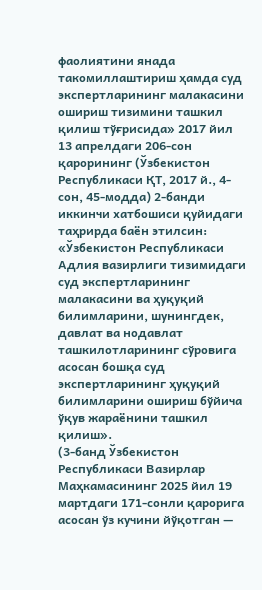фаолиятини янада такомиллаштириш ҳамда суд экспертларининг малакасини ошириш тизимини ташкил қилиш тўғрисида» 2017 йил 13 апрелдаги 206-сон қарорининг (Ўзбекистон Республикаси ҚТ, 2017 й., 4-сон, 45-модда) 2-банди иккинчи хатбошиси қуйидаги таҳрирда баён этилсин:
«Ўзбекистон Республикаси Адлия вазирлиги тизимидаги суд экспертларининг малакасини ва ҳуқуқий билимларини, шунингдек, давлат ва нодавлат ташкилотларининг сўровига асосан бошқа суд экспертларининг ҳуқуқий билимларини ошириш бўйича ўқув жараёнини ташкил қилиш».
(3-банд Ўзбекистон Республикаси Вазирлар Маҳкамасининг 2025 йил 19 мартдаги 171-сонли қарорига асосан ўз кучини йўқотган —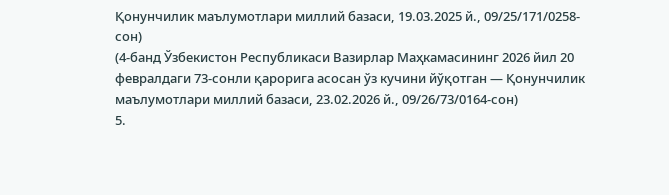Қонунчилик маълумотлари миллий базаси, 19.03.2025 й., 09/25/171/0258-сон)
(4-банд Ўзбекистон Республикаси Вазирлар Маҳкамасининг 2026 йил 20 февралдаги 73-сонли қарорига асосан ўз кучини йўқотган — Қонунчилик маълумотлари миллий базаси, 23.02.2026 й., 09/26/73/0164-сон)
5.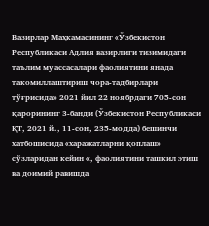Вазирлар Маҳкамасининг «Ўзбекистон Республикаси Адлия вазирлиги тизимидаги таълим муассасалари фаолиятини янада такомиллаштириш чора-тадбирлари тўғрисида» 2021 йил 22 ноябрдаги 705-сон қарорининг 3-банди (Ўзбекистон Республикаси ҚТ, 2021 й., 11-сон, 235-модда) бешинчи хатбошисида «харажатларни қоплаш» сўзларидан кейин «, фаолиятини ташкил этиш ва доимий равишда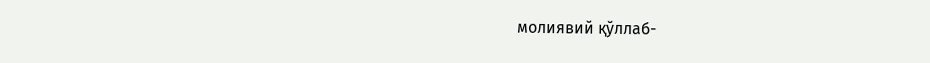молиявий қўллаб-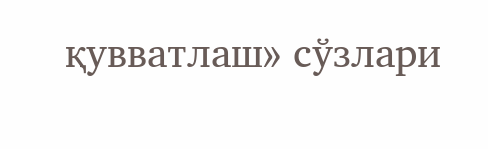қувватлаш» сўзлари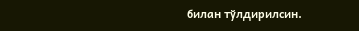билан тўлдирилсин.